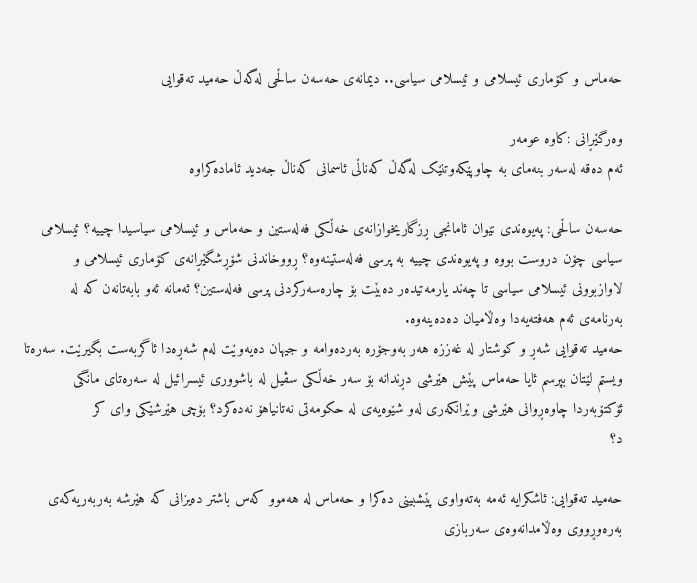حەماس و کۆماری ئیسلامی و ئیسلامی سیاسی.. دیمانەی حەسەن ساڵحی لەگەڵ حەمید تەقوایی

وەرگێڕانی :کاوە عومەر
ئەم دەقە لەسەر بنەمای بە چاوپێکەوتنێک لەگەڵ کەناڵی ئاسمانی کەناڵ جەدید ئامادەکراوە

حەسەن ساڵحی: پەیوەندی نێوان ئامانجی ڕزگاریخوازانەی خەڵکی فەلەستین و حەماس و ئیسلامی سیاسیدا چییە؟ ئیسلامی سیاسی چۆن دروست بووە و پەیوەندی چییە بە پرسی فەلەستینەوە؟ ڕووخاندنی شۆڕشگێڕانەی کۆماری ئیسلامی و لاوازبوونی ئیسلامی سیاسی تا چەند یارمەتیدەر دەبێت بۆ چارەسەرکردنی پرسی فەلەستین؟ ئەمانە ئەو بابەتانەن کە لە بەرنامەی ئەم هەفتەیەدا وەڵامیان دەدەینەوە.
حەمید تەقوایی شەڕ و کوشتار لە غەززە هەر بەوجۆرە بەردەوامە و جیهان دەیەوێت لەم شەڕەدا ئاگربەست بگیرێت. سەرەتا ویستم لێتان بپرسم ئایا حەماس پێش هێرشی دڕندانە بۆ سەر خەڵکی سڤیل لە باشووری ئیسرائیل لە سەرەتای مانگی ئۆکتۆبەردا چاوەڕوانی هێرشی وێرانکەری لەو شێوەیەی لە حکومەتی نەتانیاهۆ نەدەکرد؟ بۆچی هێرشێکی وای کر
د؟

حەمید تەقوایی: ئاشکرایە ئەمە بەتەواوی پێشبینی دەکرا و حەماس لە هەموو کەس باشتر دەیزانی کە هێرشە بەربەریەکەی بەرەوڕووی وەڵامدانەوەی سەربازی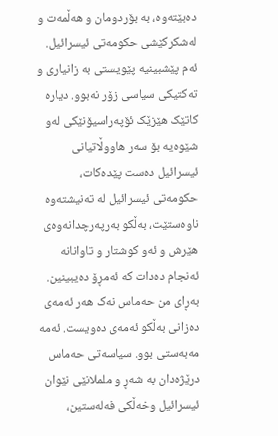دەبێتەوە، بە بۆردومان و هەڵمەت و لەشکرکێشی حکومەتی ئیسرائیل. ئەم پێشبینیە پێویستی بە زانیاری و تەکتیکی سیاسی زۆر نەبوو. دیارە کاتێک هێزێک ئۆپەراسیۆنێکی لەو شێوەیە بۆ سەر هاووڵاتیانی ئیسرائیل دەست پێدەکات، حکومەتی ئیسرائیل لە تەنیشتەوە ناوەستێت، بەڵکو بەرپەرچدانەوەی هێرش و ئەو کوشتار و تاوانانە ئەنجام دەدات کە ئەمڕۆ دەیبینین.
بەڕای من حەماس نەک هەر ئەمەی دەزانی بەڵکو ئەمەی دەویست. ئەمە مەبەستی بوو. سیاسەتی حەماس درێژەدان بە شەڕ و ململانێی نێوان ئیسرائیل وخەڵکی فەلەستین،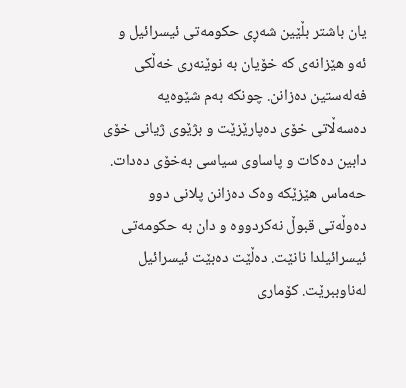یان باشتر بڵێین شەڕی حکومەتی ئیسرائیل و ئەو هێزانەی کە خۆیان بە نوێنەری خەڵکی فەلەستین دەزانن. چونکە بەم شێوەیە دەسەڵاتی خۆی دەپارێزێت و بژێوی ژیانی خۆی دابین دەکات و پاساوی سیاسی بەخۆی دەدات. حەماس هێزێکە وەک دەزانن پلانی دوو دەوڵەتی قبوڵ نەکردووە و دان بە حکومەتی ئیسرائیلدا نانێت. دەڵێت دەبێت ئیسرائیل لەناوببرێت. کۆماری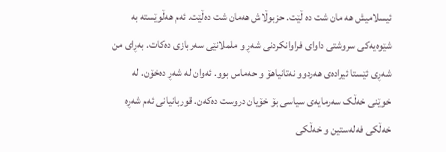ئیسلامیش هه مان شت ده ڵێت. حزبوڵاش هەمان شت دەڵێت. ئەم هەڵوێستە بە شێوەیەکی سروشتی داوای فراوانکردنی شەڕ و ململانێی سەربازی دەکات. بەڕای من شەڕی ئێستا ئیرادەی هەردوو نەتانیاهۆ و حەماس بوو. ئەوان لە شەڕ دەخۆن. لە خوێنی خەڵک سەرمایەی سیاسی بۆ خۆیان دروست دەکەن. قوربانیانی ئەم شەڕە خەڵکی فەلەستین و خەڵکی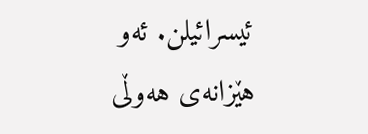ئیسرائیلن. ئەو هێزانەی هەوڵی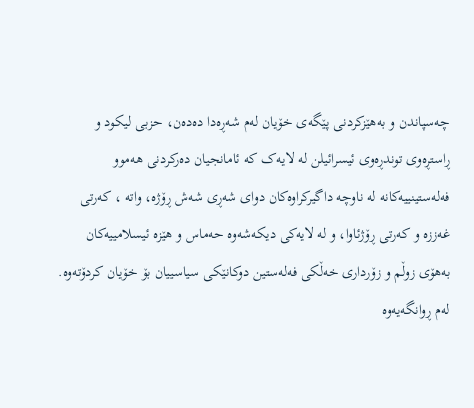چەسپاندن و بەهێزکردنی پێگەی خۆیان لەم شەڕەدا دەدەن، حزبی لیکود و ڕاستڕەوی توندڕەوی ئیسرائیلن لە لایەک کە ئامانجیان دەرکردنی هەموو فەلەستینییەکانە لە ناوچە داگیرکراوەکان دوای شەڕی شەش ڕۆژە، واتە ، کەرتی غەززە و کەرتی ڕۆژئاوا، و لە لایەکی دیکەشەوە حەماس و هێزە ئیسلامییەکان بەهۆی زوڵم و زۆرداری خەڵکی فەلەستین دوکانێکی سیاسییان بۆ خۆیان کردۆتەوە.
لەم ڕوانگەیەوە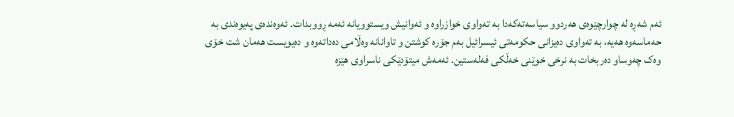ئەم شەڕە لە چوارچێوەی هەردوو سیاسەتەکەدا بە تەواوی خوازراوە و ئەوانیش ویستوویانە ئەمە ڕووبدات. ئەوەندەی پەیوەندی بە حەماسەوە هەیە، بە تەواوی دەیزانی حکومەتی ئیسرائیل بەم جۆرە کوشتن و تاوانانە وەڵامی دەداتەوە و دەیویست هەمان شت خۆی وەک چەوساو دەربخات بە نرخی خوێنی خەڵکی فەلەستین. ئەمەش میتۆدێکی ناسراوی هێزە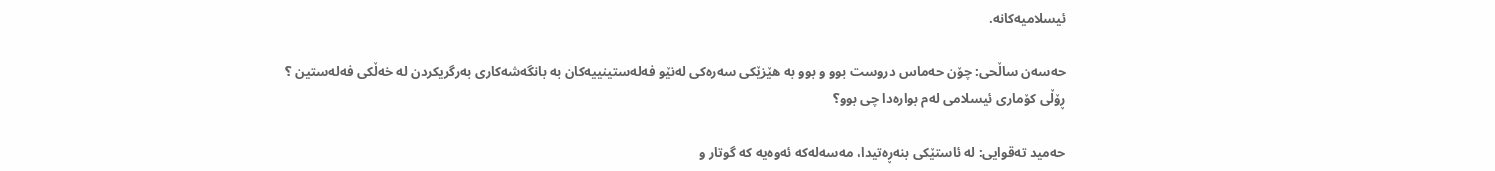ئیسلامیەکانە.

حەسەن ساڵحی: چۆن حەماس دروست بوو و بوو بە هێزێکی سەرەکی لەنێو فەلەستینییەکان بە بانگەشەکاری بەرگریکردن لە خەڵکی فەلەستین ؟ ڕۆڵی کۆماری ئیسلامی لەم بوارەدا چی بوو؟

حەمید تەقوایی: لە ئاستێکی بنەڕەتیدا، مەسەلەکە ئەوەیە کە گوتار و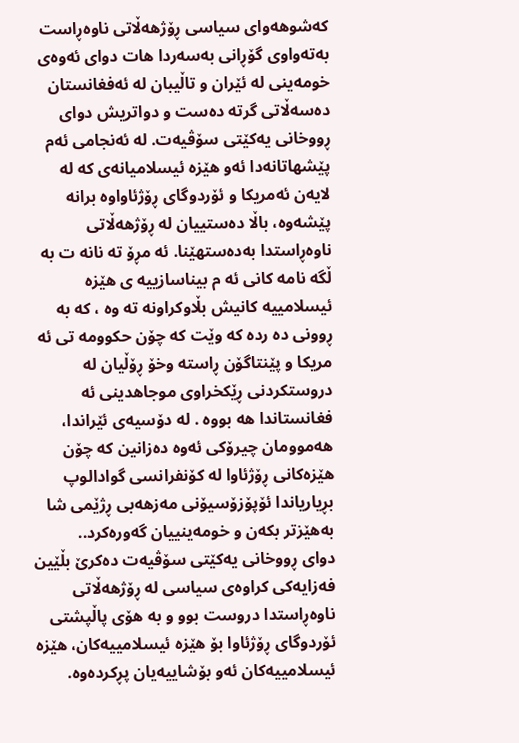کەشوهەوای سیاسی ڕۆژهەڵاتی ناوەڕاست بەتەواوی گۆڕانی بەسەردا هات دوای ئەوەی خومەینی لە ئێران و تاڵیبان لە ئەفغانستان دەسەڵاتی گرتە دەست و دواتریش دوای ڕووخانی یەکێتی سۆڤیەت. لە ئەنجامی ئەم پێشهاتانەدا ئەو هێزە ئیسلامیانەی کە لە لایەن ئەمریکا و ئۆردوگای ڕۆژئاواوە برانە پێشەوە، باڵا دەستییان لە ڕۆژهەڵاتی ناوەڕاستدا بەدەستهێنا. ئه مڕۆ ته نانه ت به ڵگه نامه کانی ئه م بیناسازییه ی هێزه ئیسلامییه کانیش بڵاوکراونه ته وه ، که به ڕوونی ده رده که وێت که چۆن حکوومه تی ئه مریکا و پێنتاگۆن ڕاسته وخۆ ڕۆڵیان له دروستکردنی ڕێکخراوی موجاهدینی ئه فغانستاندا هه بووه . لە دۆسیەی ئێراندا، هەموومان چیرۆکی ئەوە دەزانین کە چۆن هێزەکانی ڕۆژئاوا لە کۆنفرانسی گوادالوپ بڕیاریاندا ئۆپۆزۆسیۆنی مەزهەبی ڕژێمی شا بەهێزتر بکەن و خومەینییان گەورەکرد..
دوای ڕووخانی یەکێتی سۆڤیەت دەکرێ بڵێین فەزایەکی کراوەی سیاسی لە ڕۆژهەڵاتی ناوەڕاستدا دروست بوو و بە هۆی پاڵپشتی ئۆردوگای ڕۆژئاوا بۆ هێزە ئیسلامییەکان، هێزە ئیسلامییەکان ئەو بۆشاییەیان پڕکردەوە.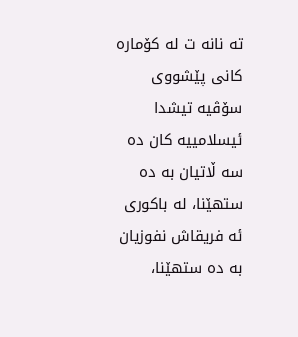ته نانه ت له کۆماره کانی پێشووی سۆڤیه تیشدا ئیسلامییه کان ده سه ڵاتیان به ده ستهێنا، له باکوری ئه فریقاش نفوزیان به ده ستهێنا،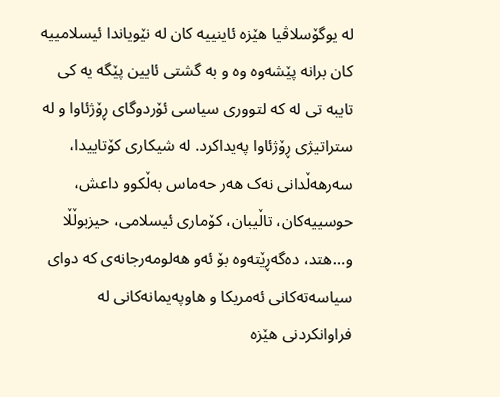له یوگۆسلاڤیا هێزه ئاینییه کان له نێویاندا ئیسلامییه کان برانە پێشەوه وه و به گشتی ئایین پێگه یه کی تایبه تی له که لتووری سیاسی ئۆردوگای ڕۆژئاوا و له ستراتیژی ڕۆژئاوا پەیداکرد. لە شیکاری کۆتاییدا، سەرهەڵدانی نەک هەر حەماس بەڵکوو داعش، حوسییەکان، تاڵیبان، کۆماری ئیسلامی، حیزبوڵڵا و…هتد، دەگەڕێتەوە بۆ ئەو هەلومەرجانەی کە دوای سیاسەتەکانی ئەمریکا و هاوپەیمانەکانی لە فراوانکردنی هێزە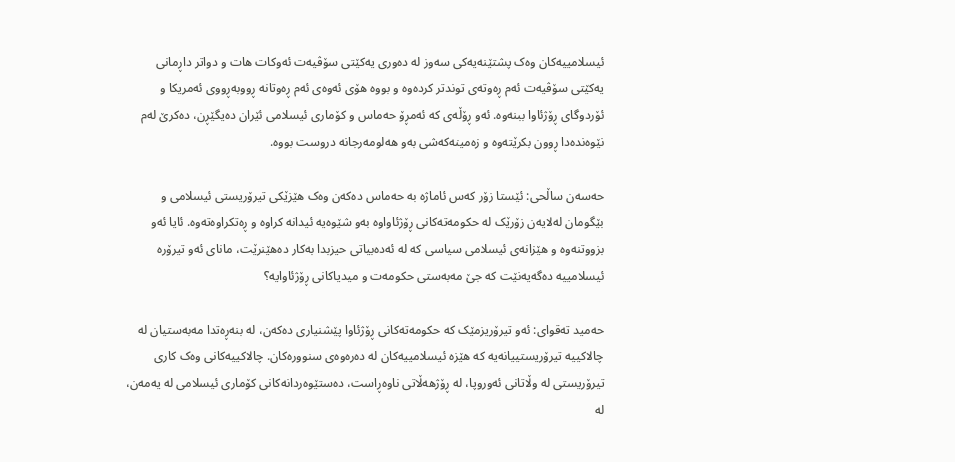ئیسلامییەکان وەک پشتێنەیەکی سەوز لە دەوری یەکێتی سۆڤیەت ئەوکات هات و دواتر داڕمانی یەکێتی سۆڤیەت ئەم ڕەوتەی توندتر کردەوە و بووە هۆی ئەوەی ئەم ڕەوتانە ڕووبەڕووی ئەمریکا و ئۆردوگای ڕۆژئاوا ببنەوە. ئەو ڕۆڵەی کە ئەمڕۆ حەماس و کۆماری ئیسلامی ئێران دەیگێڕن، دەکرێ لەم نێوەندەدا ڕوون بکرێتەوە و زەمینەکەشی بەو هەلومەرجانە دروست بووە.

حەسەن ساڵحی: ئێستا زۆر کەس ئاماژە بە حەماس دەکەن وەک هێزێکی تیرۆریستی ئیسلامی و بێگومان لەلایەن زۆرێک لە حکومەتەکانی ڕۆژئاواوە بەو شێوەیە ئیدانە کراوە و ڕەتکراوەتەوە. ئایا ئەو بزووتنەوە و هێزانەی ئیسلامی سیاسی کە لە ئەدەبیاتی حیزبدا بەکار دەهێنرێت، مانای ئەو تیرۆرە ئیسلامییە دەگەیەنێت کە جێ مەبەستی حکومەت و میدیاکانی ڕۆژئاوایە؟

حەمید تەقوای: ئەو تیرۆریزمێک کە حکومەتەکانی ڕۆژئاوا پێشنیاری دەکەن، لە بنەڕەتدا مەبەستیان لە چالاکییە تیرۆریستییانەیە کە هێزە ئیسلامییەکان لە دەرەوەی سنوورەکان. چالاکییەکانی وەک کاری تیرۆریستی لە وڵاتانی ئەوروپا، لە ڕۆژهەڵاتی ناوەڕاست، دەستێوەردانەکانی کۆماری ئیسلامی لە یەمەن، لە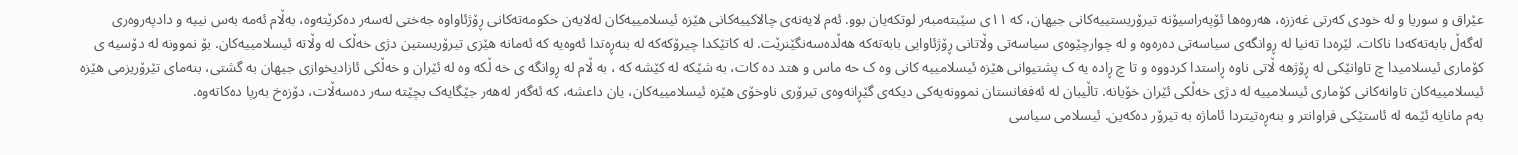عێراق و سوریا و لە خودی کەرتی غەززە، هەروەها ئۆپەراسیۆنە تیرۆریستییەکانی جیهان، کە ١١ی سێبتەمبەر لوتکەیان بوو. ئەم لایەنەی چالاکییەکانی هێزە ئیسلامییەکان لەلایەن حکومەتەکانی ڕۆژئاواوە جەختی لەسەر دەکرێتەوە، بەڵام ئەمە بەس نییە و دادپەروەری لەگەڵ بابەتەکەدا ناکات. لێرەدا تەنیا لە ڕوانگەی سیاسەتی دەرەوە و لە چوارچێوەی سیاسەتی وڵاتانی ڕۆژئاوایی بابەتەکە هەڵدەسەنگێنرێت. لە کاتێکدا چیرۆکەکە لە بنەڕەتدا ئەوەیە کە ئەمانە هێزی تیرۆریستین دژی خەڵک لە وڵاتە ئیسلامییەکان. بۆ نموونه له دۆسیه ی کۆماری ئیسلامیدا چ تاوانێکی له ڕۆژهه ڵاتی ناوه ڕاستدا کردووه و تا چ ڕاده یه ک پشتیوانی هێزه ئیسلامییه کانی وه ک حه ماس و هتد ده کات، به شێکه له کێشه که ، به ڵام له ڕوانگه ی خه ڵکه وه لە ئێران و خەڵکی ئازادیخوازی جیهان بە گشتی، بنەمای تێرۆریزمی هێزە ئیسلامییەکان تاوانەکانی کۆماری ئیسلامییە لە دژی خەڵکی ئێران خۆیانە. تاڵیبان لە ئەفغانستان نموونەیەکی دیکەی گێڕانەوەی تیرۆری ناوخۆی هێزە ئیسلامییەکان، یان داعشە، کە ئەگەر لەهەر جێگایەک بچێتە سەر دەسەڵات، دۆزەخ بەرپا دەکاتەوە.
بەم مانایە ئێمە لە ئاستێکی فراوانتر و بنەڕەتیتردا ئاماژە بە تیرۆر دەکەین. ئیسلامی سیاسی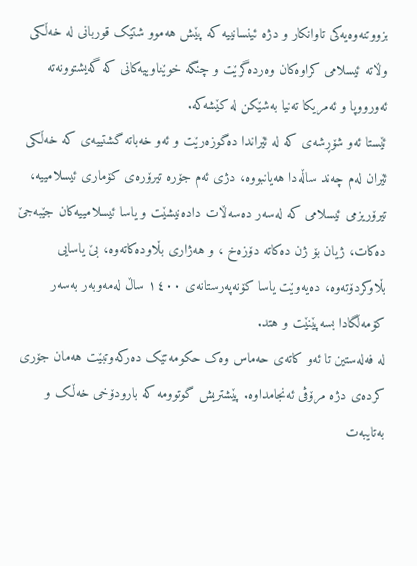بزووتنەوەیەکی تاوانکار و دژە ئینسانییە کە پێش هەموو شتێک قوربانی لە خەڵکی وڵاتە ئیسلامی کراوەکان وەردەگرێت و چنگە خوێناوییەکانی کە گەیشتوونەتە ئەورووپا و ئەمریکا تەنیا بەشێکن لە کێشەکە.
ئێستا ئەو شۆڕشەی کە لە ئێراندا دەگوزەرێت و ئەو خەباتە گشتییەی کە خەڵکی ئێران لەم چەند ساڵەدا هەیانبووە، دژی ئەم جۆرە تیرۆرەی کۆماری ئیسلامییە، تیرۆریزمی ئیسلامی کە لەسەر دەسەڵات دادەنیشێت و یاسا ئیسلامییەکان جێبەجێ دەکات، ژیان بۆ ژن دەکاتە دۆزەخ ، و هەژاری بڵاودەکاتەوە، بێ یاسایی بڵاوکردۆتەوە، دەیەوێت یاسا کۆنەپەرستانەی ١٤٠٠ ساڵ لەمەوبەر بەسەر کۆمەڵگادا بسەپێنێت و هتد.
لە فەلەستین تا ئەو کاتەی حەماس وەک حکومەتێک دەرکەوتبێت هەمان جۆری کردەی دژە مرۆڤی ئەنجامداوە. پێشتریش گوتوومە کە بارودۆخی خەڵک و بەتایبەت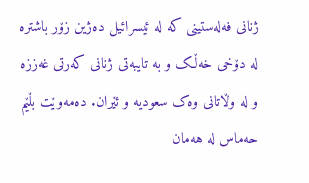ژنانی فەلەستینی کە لە ئیسرائیل دەژین زۆر باشترە لە دۆخی خەڵک و بە تایبەتی ژنانی کەرتی غەززە و لە وڵاتانی وەک سعودیە و ئێران. دەمەوێت بڵێم حەماس لە هەمان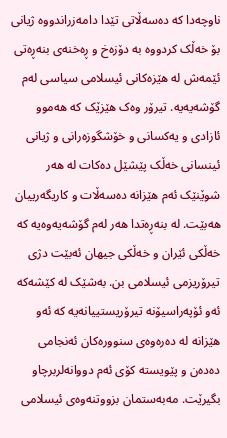ناوچەدا کە دەسەڵاتی تێدا دامەزراندووە ژیانی بۆ خەڵک کردووە بە دۆزەخ و ڕەخنەی بنەڕەتی ئێمەش لە هێزەکانی ئیسلامی سیاسی لەم گۆشەیەیە. تیرۆر وەک هێزێک کە هەموو ئازادی و یەکسانی و خۆشگوزەرانی و ژیانی ئینسانی خەڵک پێشێل دەکات لە هەر شوێنێک ئەم هێزانە دەسەڵات و کاریگەرییان هەبێت. لە بنەڕەتدا هەر لەم گۆشەیەوەیە کە خەڵکی ئێران و خەڵکی جیهان ئەبێت دژی تیرۆریزمی ئیسلامی بن. بەشێک لە کێشەکە ئەو ئۆپەراسیۆنە تیرۆریستییانەیە کە ئەو هێزانە لە دەرەوەی سنوورەکان ئەنجامی دەدەن و پێویستە کۆی ئەم دووانەلربرچاو بگیرێت. مەبەستمان بزووتنەوەی ئیسلامی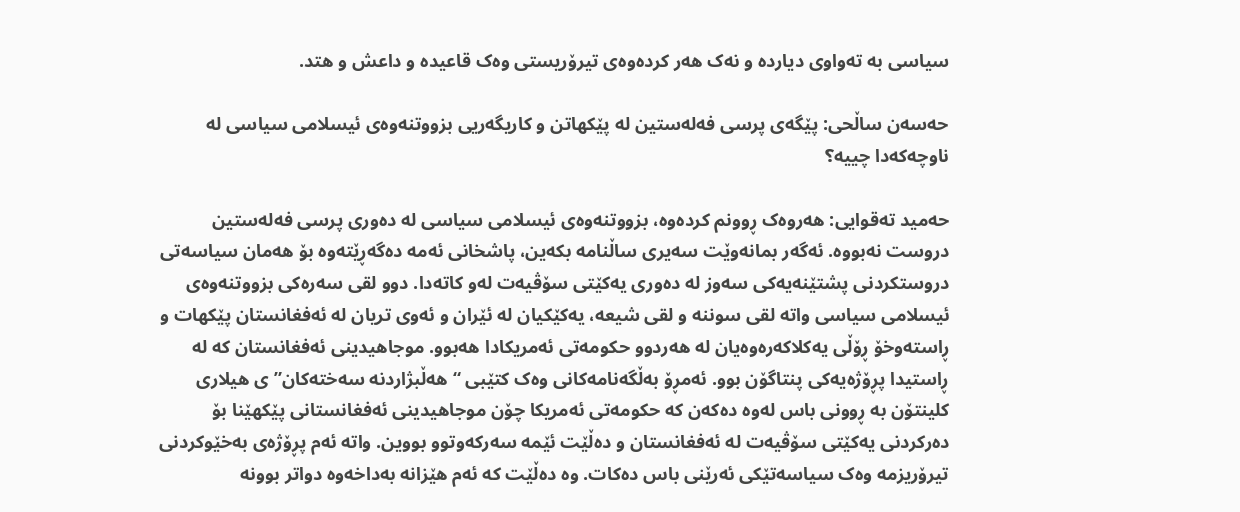سیاسی بە تەواوی دیاردە و نەک هەر کردەوەی تیرۆریستی وەک قاعیدە و داعش و هتد.

حەسەن ساڵحی: پێگەی پرسی فەلەستین لە پێکهاتن و کاریگەریی بزووتنەوەی ئیسلامی سیاسی لە ناوچەکەدا چییە؟

حەمید تەقوایی: هەروەک ڕوونم کردەوە، بزووتنەوەی ئیسلامی سیاسی لە دەوری پرسی فەلەستین دروست نەبووە. ئەگەر بمانەوێت سەیری ساڵنامە بکەین، پاشخانی ئەمە دەگەڕێتەوە بۆ هەمان سیاسەتی دروستکردنی پشتێنەیەکی سەوز لە دەوری یەکێتی سۆڤیەت لەو کاتەدا. دوو لقی سەرەکی بزووتنەوەی ئیسلامی سیاسی واتە لقی سوننە و لقی شیعە، یەکێکیان لە ئێران و ئەوی تریان لە ئەفغانستان پێکهات و ڕاستەوخۆ ڕۆڵی یەکلاکەرەوەیان لە هەردوو حکومەتی ئەمریکادا هەبوو. موجاهیدینی ئەفغانستان کە لە ڕاستیدا پڕۆژەیەکی پنتاگۆن بوو. ئەمڕۆ بەڵگەنامەکانی وەک کتێبی “هەڵبژاردنە سەختەکان”ی هیلاری کلینتۆن بە ڕوونی باس لەوە دەکەن کە حکومەتی ئەمریکا چۆن موجاهیدینی ئەفغانستانی پێکهێنا بۆ دەرکردنی یەکێتی سۆڤیەت لە ئەفغانستان و دەڵێت ئێمە سەرکەوتوو بووین. واتە ئەم پڕۆژەی بەخێوکردنی تیرۆریزمە وەک سیاسەتێکی ئەرێنی باس دەکات. وە دەڵێت کە ئەم هێزانە بەداخەوە دواتر بوونە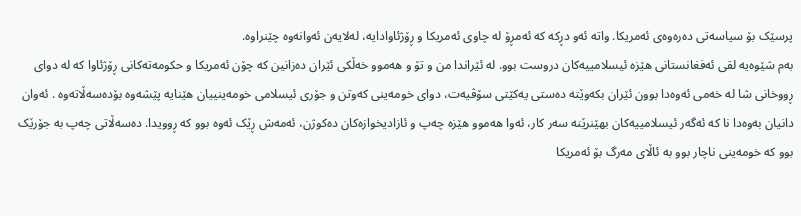پرسێک بۆ سیاسەتی دەرەوەی ئەمریکا. واتە ئەو دڕکە کە ئەمڕۆ لە چاوی ئەمریکا و ڕۆژئاوادایە، لەلایەن ئەوانەوە چێنراوە.
بەم شێوەیە لقی ئەفغانستانی هێزە ئیسلامییەکان دروست بوو. لە ئێراندا من و تۆ و هەموو خەڵکی ئێران دەزانین کە چۆن ئەمریکا و حکومەتەکانی ڕۆژئاوا کە لە دوای ڕووخانی شا لە خەمی ئەوەدا بوون ئێران بکەوێتە دەستی یەکێتی سۆڤیەت، دوای خومەینی کەوتن و جۆری ئیسلامی خومەینییان هێنایە پێشەوە بۆدەسەڵاتەوە . ئەوان دانیان بەوەدا نا کە ئەگەر ئیسلامییەکان بهێنرێنە سەر کار، ئەوا هەموو هێزە چەپ و ئازادیخوازەکان دەکوژن، ئەمەش ڕێک ئەوە بوو کە ڕوویدا. دەسەڵاتی چەپ بە جۆرێک بوو کە خومەینی ناچار بوو بە ئاڵای مەرگ بۆ ئەمریکا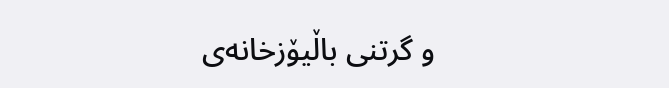و گرتنی باڵیۆزخانەی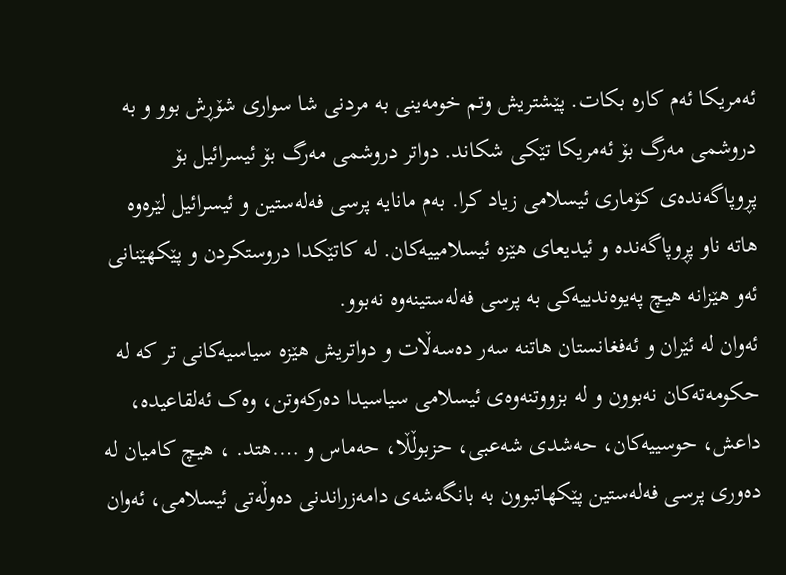ئەمریکا ئەم کارە بکات. پێشتریش وتم خومەینی بە مردنی شا سواری شۆڕش بوو و بە دروشمی مەرگ بۆ ئەمریکا تێکی شکاند. دواتر دروشمی مەرگ بۆ ئیسرائیل بۆ پڕوپاگەندەی کۆماری ئیسلامی زیاد کرا. بەم مانایە پرسی فەلەستین و ئیسرائیل لێرەوە هاتە ناو پڕوپاگەندە و ئیدیعای هێزە ئیسلامییەکان. لە کاتێکدا دروستکردن و پێکهێنانی ئەو هێزانە هیچ پەیوەندییەکی بە پرسی فەلەستینەوە نەبوو.
ئەوان لە ئێران و ئەفغانستان هاتنە سەر دەسەڵات و دواتریش هێزە سیاسیەکانی تر کە لە حکومەتەکان نەبوون و لە بزووتنەوەی ئیسلامی سیاسیدا دەرکەوتن، وەک ئەلقاعیدە، داعش، حوسییەکان، حەشدی شەعبی، حزبوڵڵا، حەماس و ….هتد. ، هیچ کامیان لە دەوری پرسی فەلەستین پێکهاتبوون بە بانگەشەی دامەزراندنی دەوڵەتی ئیسلامی، ئەوان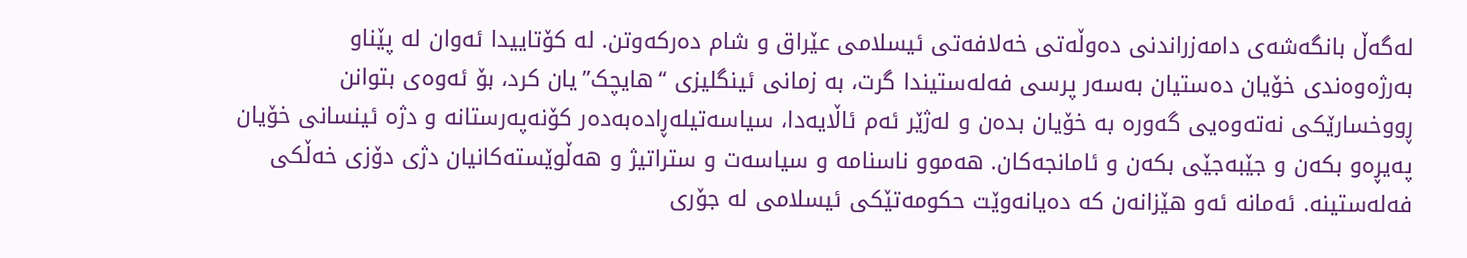لەگەڵ بانگەشەی دامەزراندنی دەوڵەتی خەلافەتی ئیسلامی عێراق و شام دەرکەوتن. لە کۆتاییدا ئەوان لە پێناو بەرژەوەندی خۆیان دەستیان بەسەر پرسی فەلەستیندا گرت، بە زمانی ئینگلیزی “هایچک”یان کرد، بۆ ئەوەی بتوانن ڕووخسارێکی نەتەوەیی گەورە بە خۆیان بدەن و لەژێر ئەم ئاڵایەدا، سیاسەتیلەڕادەبەدەر کۆنەپەرستانە و دژە ئینسانی خۆیان پەیڕەو بکەن و جێبەجێی بکەن و ئامانجەکان. هەموو ناسنامە و سیاسەت و ستراتیژ و هەڵوێستەکانیان دژی دۆزی خەڵکی فەلەستینە. ئەمانە ئەو هێزانەن کە دەیانەوێت حکومەتێکی ئیسلامی لە جۆری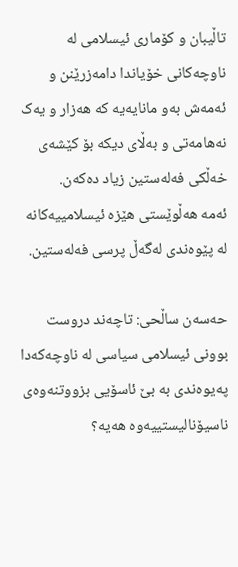تاڵیبان و کۆماری ئیسلامی لە ناوچەکانی خۆیاندا دامەزرێنن و ئەمەش بەو مانایەیە کە هەزار و یەک نەهامەتی و بەڵای دیکە بۆ کێشەی خەڵکی فەلەستین زیاد دەکەن.
ئەمە هەڵوێستی هێزە ئیسلامییەکانە لە پێوەندی لەگەڵ پرسی فەلەستین.

حەسەن ساڵحی: تاچەند دروست بوونی ئیسلامی سیاسی لە ناوچەکەدا پەیوەندی بە بێ ئاسۆیی بزووتنەوەی ناسیۆنالیستییەوە هەیە؟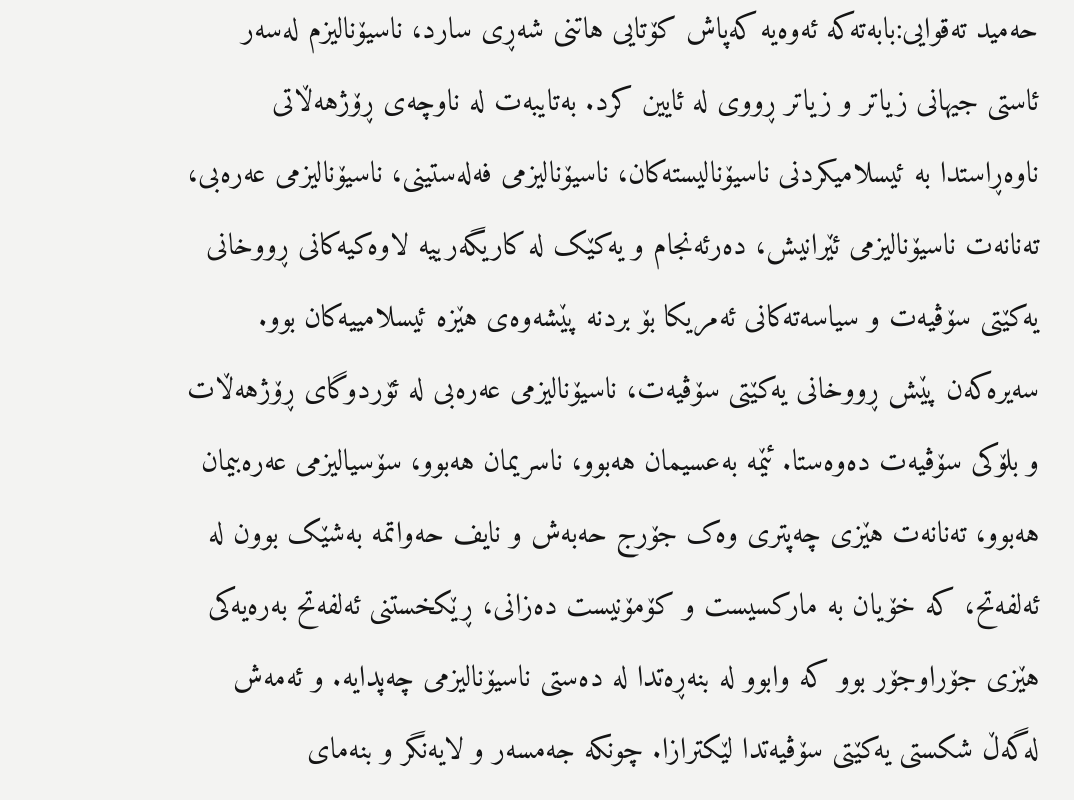حەمید تەقوایی:بابەتەکە ئەوەیە کەپاش کۆتایی هاتنی شەڕی سارد، ناسیۆنالیزم لەسەر ئاستی جیهانی زیاتر و زیاتر ڕووی لە ئایین کرد. بەتایبەت لە ناوچەی ڕۆژهەڵاتی ناوەڕاستدا بە ئیسلامیکردنی ناسیۆنالیستەکان، ناسیۆنالیزمی فەلەستینی، ناسیۆنالیزمی عەرەبی، تەنانەت ناسیۆنالیزمی ئێرانیش، دەرئەنجام و یەکێک لە کاریگەرییە لاوەکیەکانی ڕووخانی یەکێتی سۆڤیەت و سیاسەتەکانی ئەمریکا بۆ بردنە پێشەوەی هێزە ئیسلامییەکان بوو.
سەیرەکەن پێش ڕووخانی یەکێتی سۆڤیەت، ناسیۆنالیزمی عەرەبی لە ئۆردوگای ڕۆژهەڵات و بلۆکی سۆڤیەت دەوەستا. ئێمە بەعسیمان هەبوو، ناسریمان هەبوو، سۆسیالیزمی عەرەبیمان هەبوو، تەنانەت هێزی چەپتری وەک جۆرج حەبەش و نایف حەواتمە بەشێک بوون لە ئەلفەتح، کە خۆیان بە مارکسیست و کۆمۆنیست دەزانی، ڕێکخستنی ئەلفەتح بەرەیەکی هێزی جۆراوجۆر بوو کە وابوو لە بنەڕەتدا لە دەستی ناسیۆنالیزمی چەپدایە. و ئەمەش لەگەڵ شکستی یەکێتی سۆڤیەتدا لێکترازا. چونکە جەمسەر و لایەنگر و بنەمای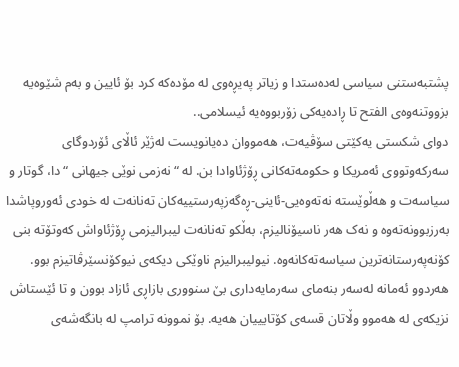پشتبەستنی سیاسی لەدەستدا و زیاتر پەیڕەوی لە مۆدەکە کرد بۆ ئایین و بەم شێوەیە بزووتنەوەی الفتح تا ڕادەیەکی زۆربووەیە ئیسلامی..
دوای شکستی یەکێتی سۆڤیەت، هەمووان دەیانویست لەژێر ئاڵای ئۆردوگای سەرکەوتووی ئەمریکا و حکومەتەکانی ڕۆژئاوادا بن. لە “نەزمی نوێی جیهانی “دا، گوتار و سیاسەت و هەڵوێستە نەتەوەیی-ئاینی-ڕەگەزپەرستییەکان تەنانەت لە خودی ئەوروپاشدا بەرزبوونەتەوە و نەک هەر ناسیۆنالیزم، بەڵکو تەنانەت لیبرالیزمی ڕۆژئاواش کەوتۆتە بنی کۆنەپەرستانەترین سیاسەتەکانەوە. نیولیبرالیزم ناوێکی دیکەی نیوکۆنسێرڤاتیزم بوو. هەردوو ئەمانە لەسەر بنەمای سەرمایەداری بێ سنووری بازاڕی ئازاد بوون و تا ئێستاش نزیکەی لە هەموو وڵاتان قسەی کۆتایییان هەیە. بۆ نموونە ترامپ لە بانگەشەی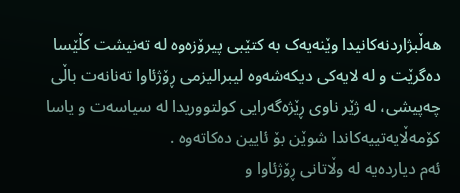هەڵبژاردنەکانیدا وێنەیەک بە کتێبی پیرۆزەوە لە تەنیشت کڵێسا دەگرێت و لە لایەکی دیکەشەوە لیبرالیزمی ڕۆژئاوا تەنانەت باڵی چەپیشی، لە ژێر ناوی ڕێژەگەرایی کولتووریدا لە سیاسەت و یاسا کۆمەڵایەتییەکاندا شوێن بۆ ئایین دەکاتەوە .
ئەم دیاردەیە لە وڵاتانی ڕۆژئاوا و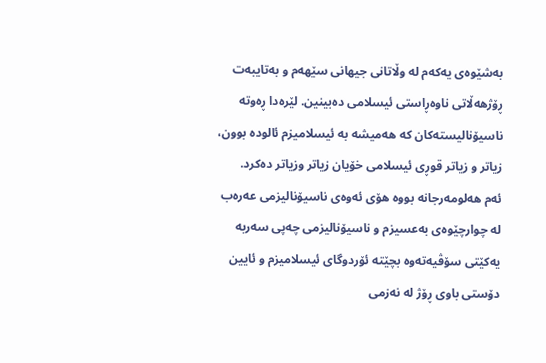بەشێوەی یەکەم لە وڵاتانی جیهانی سێهەم و بەتایبەت ڕۆژهەڵاتی ناوەڕاستی ئیسلامی دەبینین. لێرەدا ڕەوتە ناسیۆنالیستەکان کە هەمیشە بە ئیسلامیزم ئالودە بوون، زیاتر و زیاتر قوڕی ئیسلامی خۆیان زیاتر وزیاتر دەکرد.
ئەم هەلومەرجانە بووە هۆی ئەوەی ناسیۆنالیزمی عەرەب لە چوارچێوەی بەعسیزم و ناسیۆنالیزمی چەپی سەربە یەکێتی سۆڤیەتەوە بچێتە ئۆردوگای ئیسلامیزم و ئایین دۆستی باوی ڕۆژ لە نەزمی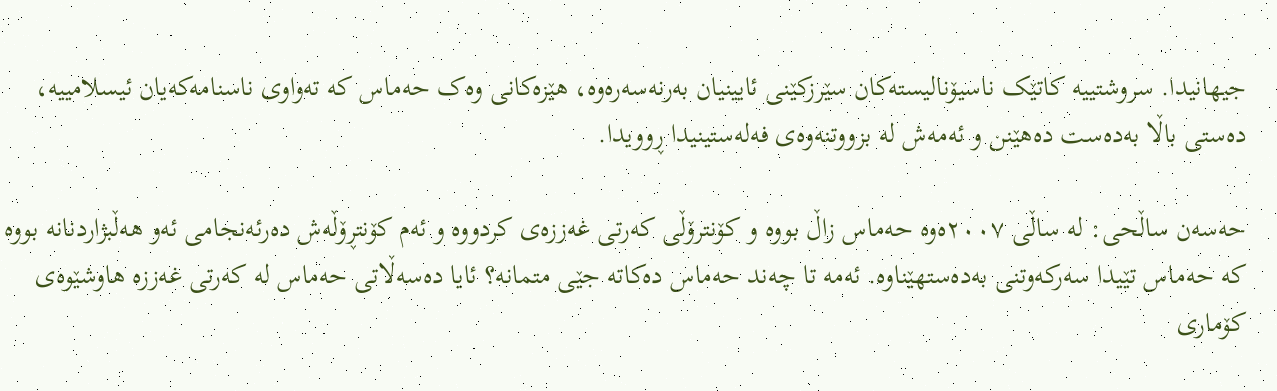جیهانیدا. سروشتییە کاتێک ناسیۆنالیستەکان سێرزکێنی ئایینیان بەرنەسەرەوە، هێزەکانی وەک حەماس کە تەواوی ناسنامەکەیان ئیسلامییە، دەستی باڵا بەدەست دەهێنن و ئەمەش لە بزووتنەوەی فەلەستینیدا ڕوویدا.

حەسەن ساڵحی: لە ساڵی ٢٠٠٧ەوە حەماس زاڵ بووە و کۆنترۆڵی کەرتی غەززەی کردووە و ئەم کۆنتڕۆڵەش دەرئەنجامی ئەو هەڵبژاردنانە بووە کە حەماس تێیدا سەرکەوتنی بەدەستهێناوە. ئەمە تا چەند حەماس دەکاتە جێی متمانە؟ ئایا دەسەڵاتی حەماس لە کەرتی غەززە هاوشێوەی کۆماری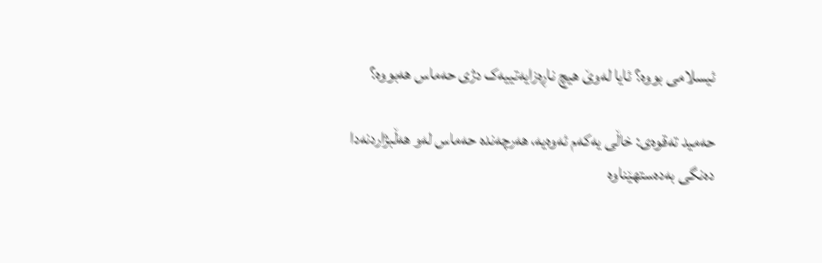ئیسلامی بووە؟ ئایا لەوێ هیچ ناڕەزایەتییەک دژی حەماس هەبووە؟

حەمید تەقوەی: خاڵی یەکەم ئەوەیە، هەرچەندە حەماس لەو هەڵبژاردنەدا دەنگی بەدەستهێناوە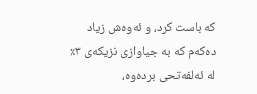کە باست کرد، و ئەوەش زیاد دەکەم کە بە جیاوازی نزیکەی ٣٪ لە ئەلفەتحی بردەوە،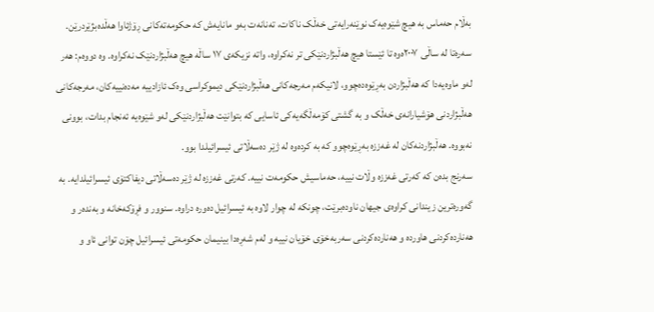بەڵام حەماس بە هیچ شێوەیەک نوێنەرایەتی خەڵک ناکات، تەنانەت بەو مانایەش کە حکومەتەکانی ڕۆژئاوا هەڵدەبژێردرێن. سەرەتا لە ساڵی ٢٠٠٧ەوە تا ئێستا هیچ هەڵبژاردنێکی تر نەکراوە، واتە نزیکەی ١٧ ساڵە هیچ هەڵبژاردنێک نەکراوە. وە دووەم: هەر لەو ماوەیەدا کە هەڵبژاردن بەڕێوەدەچوو، لانیکەم مەرجەکانی هەڵبژاردنێکی دیموکراسی وەک ئازادییە مەدەنییەکان، مەرجەکانی هەڵبژاردنی هۆشیارانەی خەڵک و بە گشتی کۆمەڵگەیەکی ئاسایی کە بتوانێت هەڵبژاردنێکی لەو شێوەیە ئەنجام بدات، بوونی نەبووە. هەڵبژاردنەکان لە غەززە بەڕێوەچوو کە بە کردەوە لە ژێر دەسەڵاتی ئیسرائیلدا بوو.
سەرنج بدەن کە کەرتی غەززە وڵات نییە، حەماسیش حکومەت نییە. کەرتی غەززە لە ژێر دەسەڵاتی دیفاکتۆی ئیسرائیلدایە. بە گەورەترین زیندانی کراوەی جیهان ناودەبرێت، چونکە لە چوار لاوە بە ئیسرائیل دەورە دراوە. سنوور و فڕۆکەخانە و بەندەر و هەناردەکردنی هاوردە و هەناردەکردنی سەربەخۆی خۆیان نییە و لەم شەڕەدا بینیمان حکومەتی ئیسرائیل چۆن توانی ئاو و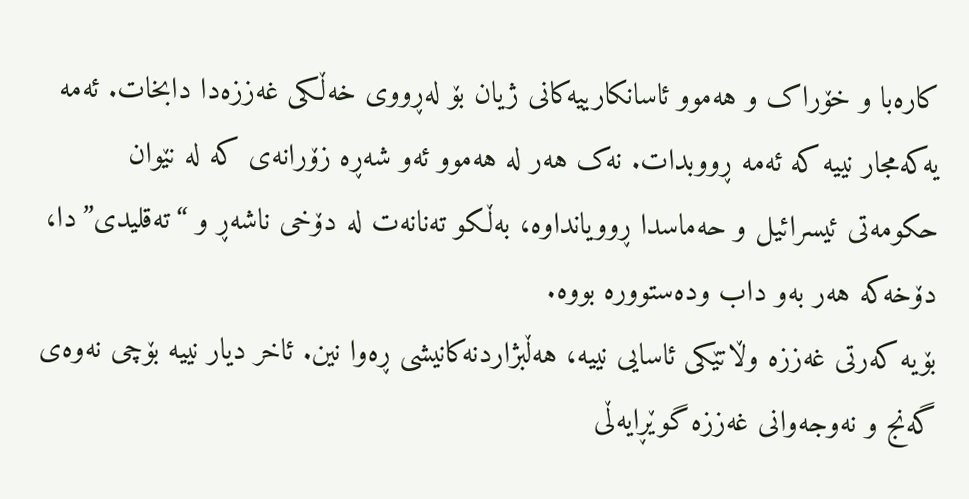کارەبا و خۆراک و هەموو ئاسانکارییەکانی ژیان بۆ لەڕووی خەڵکی غەززەدا دابخات. ئەمە یەکەمجار نییە کە ئەمە ڕووبدات. نەک هەر لە هەموو ئەو شەڕە زۆرانەی کە لە نێوان حکومەتی ئیسرائیل و حەماسدا ڕوویانداوە، بەڵکو تەنانەت لە دۆخی ناشەڕ و “تەقلیدی”دا، دۆخەکە هەر بەو داب ودەستوورە بووە.
بۆیە کەرتی غەززە وڵاتێکی ئاسایی نییە، هەڵبژاردنەکانیشی ڕەوا نین. ئاخر دیار نییە بۆچی نەوەی گەنج و نەوجەوانی غەززە گوێڕایەڵی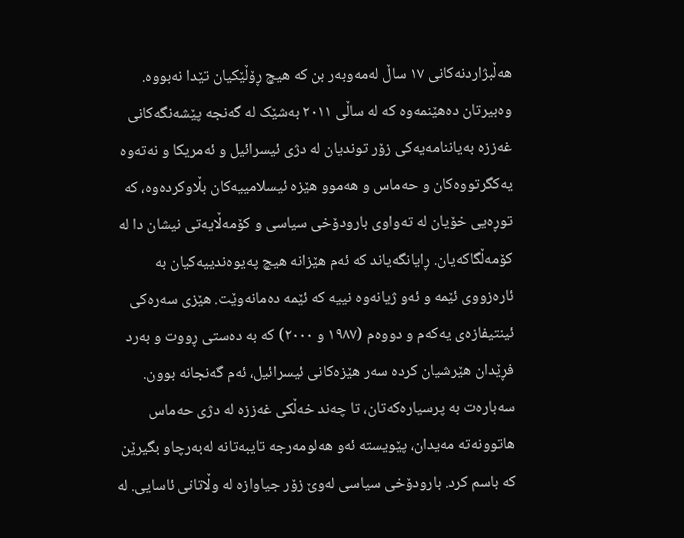هەڵبژاردنەکانی ١٧ ساڵ لەمەوبەر بن کە هیچ ڕۆڵێکیان تێدا نەبووە. وەبیرتان دەهێنمەوە کە لە ساڵی ٢٠١١ بەشێک لە گەنجە پێشەنگەکانی غەززە بەیاننامەیەکی زۆر توندیان لە دژی ئیسرائیل و ئەمریکا و نەتەوە یەکگرتووەکان و حەماس و هەموو هێزە ئیسلامییەکان بڵاوکردەوە، کە توڕەیی خۆیان لە تەواوی بارودۆخی سیاسی و کۆمەڵایەتی نیشان دا لە کۆمەڵگاکەیان. ڕایانگەیاند کە ئەم هێزانە هیچ پەیوەندییەکیان بە ئارەزووی ئێمە و ئەو ژیانەوە نییە کە ئێمە دەمانەوێت. هێزی سەرەکی ئینتیفازەی یەکەم و دووەم (١٩٨٧ و ٢٠٠٠) کە بە دەستی ڕووت و بەرد فڕێدان هێرشیان کردە سەر هێزەکانی ئیسرائیل، ئەم گەنجانە بوون.
سەبارەت بە پرسیارەکەتان، تا چەند خەڵکی غەززە لە دژی حەماس هاتوونەتە مەیدان، پێویستە ئەو هەلومەرجە تایبەتانە لەبەرچاو بگیرێن کە باسم کرد. بارودۆخی سیاسی لەوێ زۆر جیاوازە لە وڵاتانی ئاسایی. لە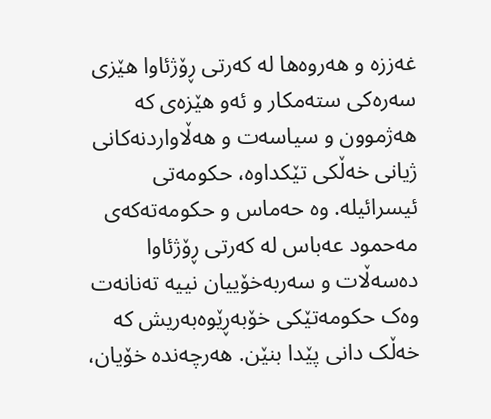غەززە و هەروەها لە کەرتی ڕۆژئاوا هێزی سەرەکی ستەمکار و ئەو هێزەی کە هەژموون و سیاسەت و هەڵاواردنەکانی ژیانی خەڵکی تێکداوە، حکومەتی ئیسرائیلە. وە حەماس و حکومەتەکەی مەحمود عەباس لە کەرتی ڕۆژئاوا دەسەڵات و سەربەخۆییان نییە تەنانەت وەک حکومەتێکی خۆبەڕێوەبەریش کە خەڵک دانی پێدا بنێن. هەرچەندە خۆیان،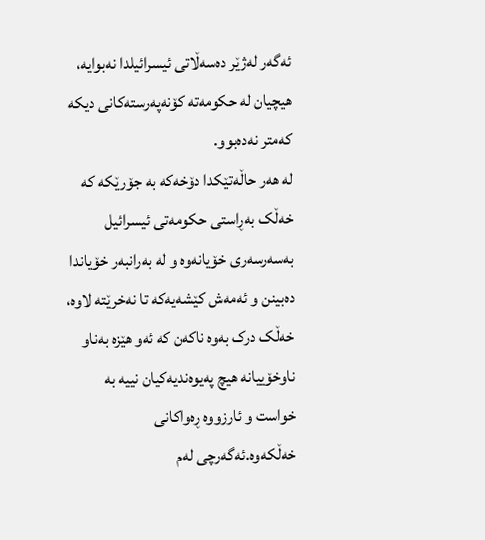ئەگەر لەژێر دەسەڵاتی ئیسرائیلدا نەبوایە، هیچیان لە حکومەتە کۆنەپەرستەکانی دیکە کەمتر نەدەبوو.
لە هەر حاڵەتێکدا دۆخەکە بە جۆرێکە کە خەڵک بەڕاستی حکومەتی ئیسرائیل بەسەرسەری خۆیانەوە و لە بەرانبەر خۆیاندا دەبینن و ئەمەش کێشەیەکە تا نەخرێتە لاوە، خەڵک درک بەوە ناکەن کە ئەو هێزە بەناو ناوخۆییانە هیچ پەیوەندیەکیان نییە بە خواست و ئارزووە ڕەواکانی خەڵکەوە.ئەگەرچی لەم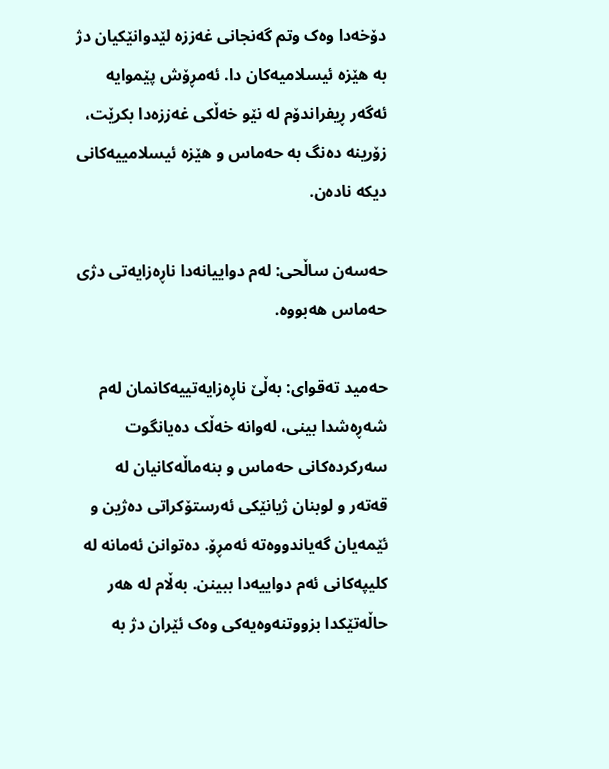دۆخەدا وەک وتم گەنجانی غەززە لێدوانێکیان دژ بە هێزە ئیسلامیەکان دا. ئەمڕۆش پێموایە ئەگەر ڕیفراندۆم لە نێو خەڵکی غەززەدا بکرێت، زۆرینە دەنگ بە حەماس و هێزە ئیسلامییەکانی دیکە نادەن.

حەسەن ساڵحی: لەم دواییانەدا ناڕەزایەتی دژی حەماس هەبووە.

حەمید تەقوای: بەڵێ ناڕەزایەتییەکانمان لەم شەڕەشدا بینی، لەوانە خەڵک دەیانگوت سەرکردەکانی حەماس و بنەماڵەکانیان لە قەتەر و لوبنان ژیانێکی ئەرستۆکراتی دەژین و ئێمەیان گەیاندووەتە ئەمڕۆ. دەتوانن ئەمانە لە کلیپەکانی ئەم دواییەدا ببینن. بەڵام لە هەر حاڵەتێکدا بزووتنەوەیەکی وەک ئێران دژ بە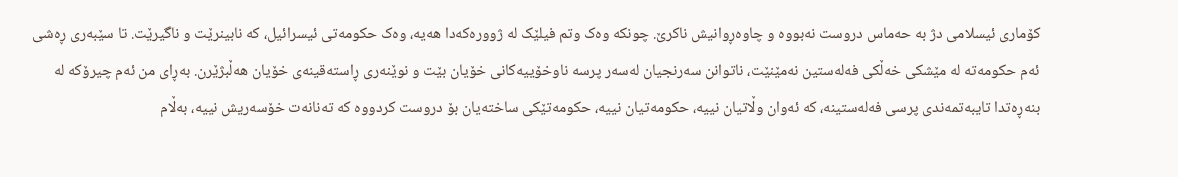کۆماری ئیسلامی دژ بە حەماس دروست نەبووە و چاوەڕوانیش ناکرێ. چونکە وەک وتم فیلێک لە ژوورەکەدا هەیە، وەک حکومەتی ئیسرائیل، کە نابینرێت و ناگیرێت. تا سێبەری ڕەشی ئەم حکومەتە لە مێشکی خەڵکی فەلەستین نەمێنێت، ناتوانن سەرنجیان لەسەر پرسە ناوخۆییەکانی خۆیان بێت و نوێنەری ڕاستەقینەی خۆیان هەڵبژێرن. بەڕای من ئەم چیرۆکە لە بنەڕەتدا تایبەتمەندی پرسی فەلەستینە، کە ئەوان وڵاتیان نییە، حکومەتیان نییە، حکومەتێکی ساختەیان بۆ دروست کردووە کە تەنانەت خۆسەریش نییە، بەڵام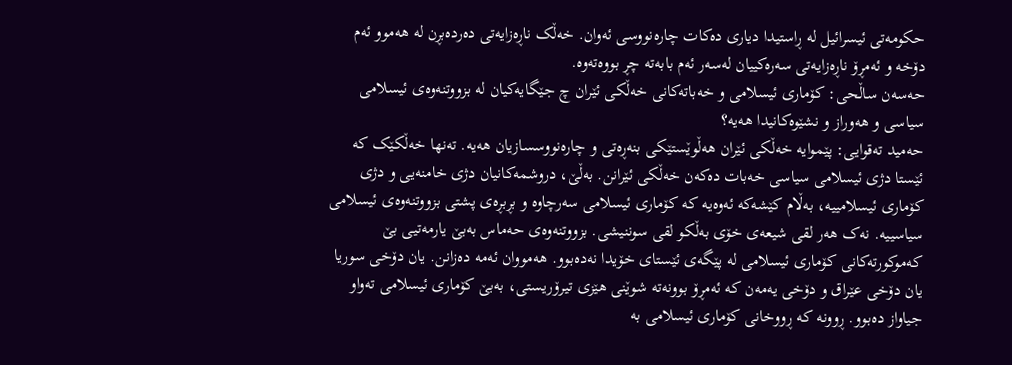حکومەتی ئیسرائیل لە ڕاستیدا دیاری دەکات چارەنووسی ئەوان. خەڵک ناڕەزایەتی دەردەبڕن لە هەموو ئەم دۆخە و ئەمڕۆ ناڕەزایەتی سەرەکییان لەسەر ئەم بابەتە چڕ بووەتەوە.
حەسەن ساڵحی: کۆماری ئیسلامی و خەباتەکانی خەڵکی ئێران چ جێگایەکیان لە بزووتنەوەی ئیسلامی سیاسی و هەوراز و نشێوەکانیدا هەیە؟
حەمید تەقوایی: پێموایە خەڵکی ئێران هەڵوێستێکی بنەڕەتی و چارەنووسسازیان هەیە. تەنها خەڵکێک کە ئێستا دژی ئیسلامی سیاسی خەبات دەکەن خەڵکی ئێرانن. بەڵێ، دروشمەکانیان دژی خامنەیی و دژی کۆماری ئیسلامییە، بەڵام کێشەکە ئەوەیە کە کۆماری ئیسلامی سەرچاوە و بڕبڕەی پشتی بزووتنەوەی ئیسلامی سیاسییە. نەک هەر لقی شیعەی خۆی بەڵکو لقی سوننیشی. بزووتنەوەی حەماس بەبێ یارمەتیی بێ کەموکورتەکانی کۆماری ئیسلامی لە پێگەی ئێستای خۆیدا نەدەبوو. هەمووان ئەمە دەزانن. یان دۆخی سوریا یان دۆخی عێراق و دۆخی یەمەن کە ئەمڕۆ بوونەتە شوێنی هێزی تیرۆریستی، بەبێ کۆماری ئیسلامی تەواو جیاواز دەبوو. ڕوونە کە ڕووخانی کۆماری ئیسلامی بە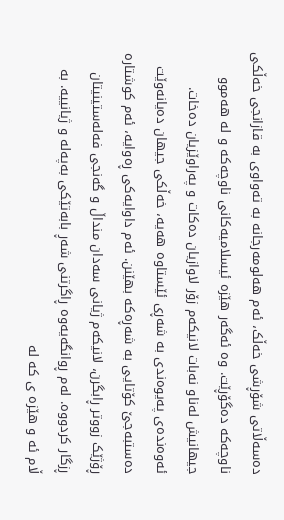دەسەڵاتی شۆڕشی خەڵک، ئەم هەلومەرجانە بە تەواوی بە قازانجی خەڵکی ناوچەکە دەگۆڕێت. وە ئەگەر هێزە ئیسلامیەکانی ناوچەکە و لە هەموو جیهانیش لەناو نەبات لانیکەم زۆر لاوازیان دەکات و پەراوێزیان دەخات.
ئەوەندەی پەیوەندی بە شەڕی ئێستاوە هەیە، خەڵکی جیهان دەیانەوێت دەستبەجێ کۆتایی بە شەڕەکە بهێنن. ئەم داوایەکی ڕەوایە، ئەم کوشتارە ڕۆژێک زووتر ڕابگرن، لانیکەم ژیانی سەدان منداڵ و گەنجی فەلەستینیتان ڕزگار کردووە. لەم ڕوانگەیەوە ڕاگرتنی شەڕ بابەتێکی بەپەلە و ژیانییە. به ڵام ئه و هێزه ی که له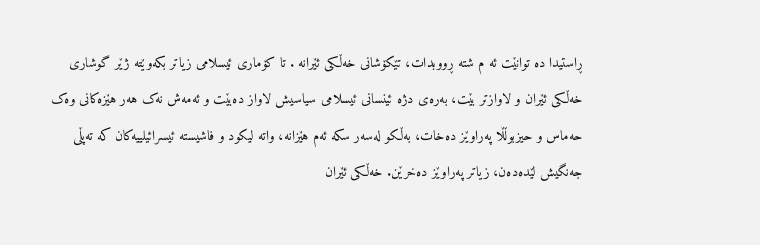ڕاستیدا ده توانێت ئه م شته ڕووبدات، تێکۆشانی خەڵکی ئێرانه . تا کۆماری ئیسلامی زیاتر بکەوێتە ژێر گوشاری خەڵکی ئێران و لاوازتر بێت، بەرەی دژە ئینسانی ئیسلامی سیاسیش لاواز دەبێت و ئەمەش نەک هەر هێزەکانی وەک حەماس و حیزبوڵڵا پەراوێز دەخات، بەڵکو لەسەر سکە ئەم هێزانە، واتە لیکود و فاشیستە ئیسرائیلییەکان کە تەپڵی جەنگیش لێدەدەن، زیاتر پەراوێز دەخرێن. خەڵکی ئێران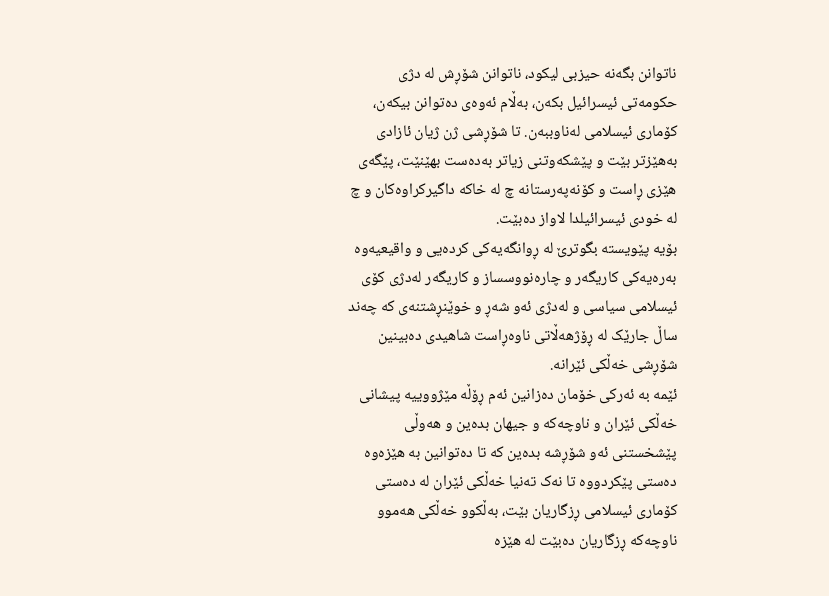ناتوانن بگەنە حیزبی لیکود، ناتوانن شۆڕش لە دژی حکومەتی ئیسرائیل بکەن، بەڵام ئەوەی دەتوانن بیکەن، کۆماری ئیسلامی لەناوببەن. تا شۆڕشی ژن ژیان ئازادی بەهێزتر بێت و پێشکەوتنی زیاتر بەدەست بهێنێت، پێگەی هێزی ڕاست و کۆنەپەرستانە چ لە خاکە داگیرکراوەکان و چ لە خودی ئیسرائیلدا لاواز دەبێت.
بۆیە پێویستە بگوترێ لە ڕوانگەیەکی کردەیی و واقیعیەوە بەرەیەکی کاریگەر و چارەنووسساز و کاریگەر لەدژی کۆی ئیسلامی سیاسی و لەدژی ئەو شەڕ و خوێنڕشتنەی کە چەند ساڵ جارێک لە ڕۆژهەڵاتی ناوەڕاست شاهیدی دەبینین شۆڕشی خەڵکی ئێرانە.
ئێمە بە ئەرکی خۆمان دەزانین ئەم ڕۆڵە مێژووییە پیشانی خەڵکی ئێران و ناوچەکە و جیهان بدەین و هەوڵی پێشخستنی ئەو شۆڕشە بدەین کە تا دەتوانین بە هێزەوە دەستی پێکردووە تا نەک تەنیا خەڵکی ئێران لە دەستی کۆماری ئیسلامی ڕزگاریان بێت، بەڵکوو خەڵکی هەموو ناوچەکە ڕزگاریان دەبێت لە هێزە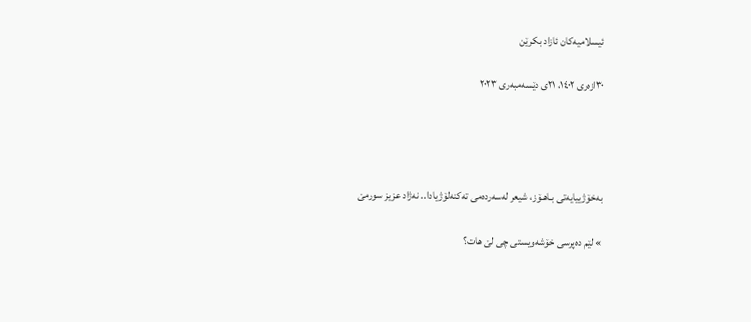ئیسلامیەکان ئازاد بکرێن

٣٠ازەری ١٤٠٢، ٢١ی دێسەمبەری ٢٠٢٣




به‌خۆژییایه‌تی بـاهـۆز، شیعر له‌سه‌رده‌می ته‌كنه‌لۆژیادا.. نه‌ژاد عزیز سورمێ

» لێم ده‌پرسی خۆشه‌ویستی چی لێ هات؟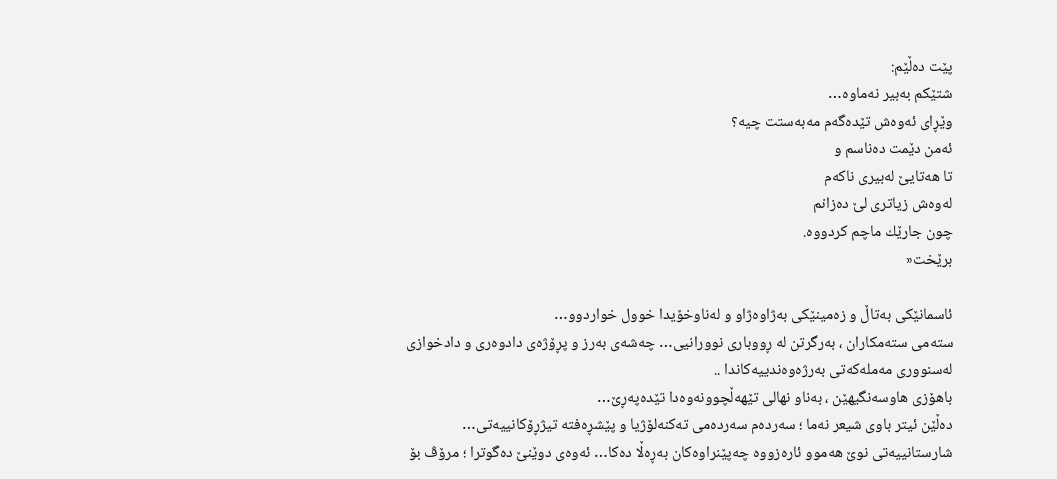پێت ده‌ڵێم:
شتێكم به‌بیر نه‌ماوه‌…
وێڕای ئه‌وه‌ش تێده‌گه‌م مه‌به‌ستت چیه‌؟
ئه‌من دێمت ده‌ناسم و
تا هه‌تایێ له‌بیری ناكه‌م
له‌وه‌ش زیاتری لێ ده‌زانم
چون جارێك ماچم كردووه‌.
برێخت«

ئاسمانێكی به‌تاڵ و زه‌مینێكی به‌ژاوه‌ژاو و له‌ناوخۆیدا خوول خواردوو…
سته‌می سته‌مكاران ، به‌رگرتن له‌ ڕووباری نوورانیی… چه‌شه‌ی به‌رز و پڕۆژه‌ی دادوه‌ری و دادخوازی له‌سنووری مه‌مله‌كه‌تی به‌رژه‌وه‌ندییه‌كاندا ..
باهۆزی هاوسه‌نگیهێن ، به‌ناو نهالی تێهه‌ڵچوونه‌وه‌دا تێده‌په‌ڕێ…
ده‌ڵێن ئیتر باوی شیعر نه‌ما ؛ سه‌رده‌م سه‌رده‌می ته‌كنه‌لۆژیا و پێشڕه‌فته‌ تیژڕۆكانییه‌تی… شارستانییه‌تی نوێ هه‌موو ئاره‌زووه‌ چه‌پێنراوه‌كان به‌ڕه‌ڵا ده‌كا… ئه‌وه‌ی دوێنێ ده‌گوترا ؛ مرۆڤ بۆ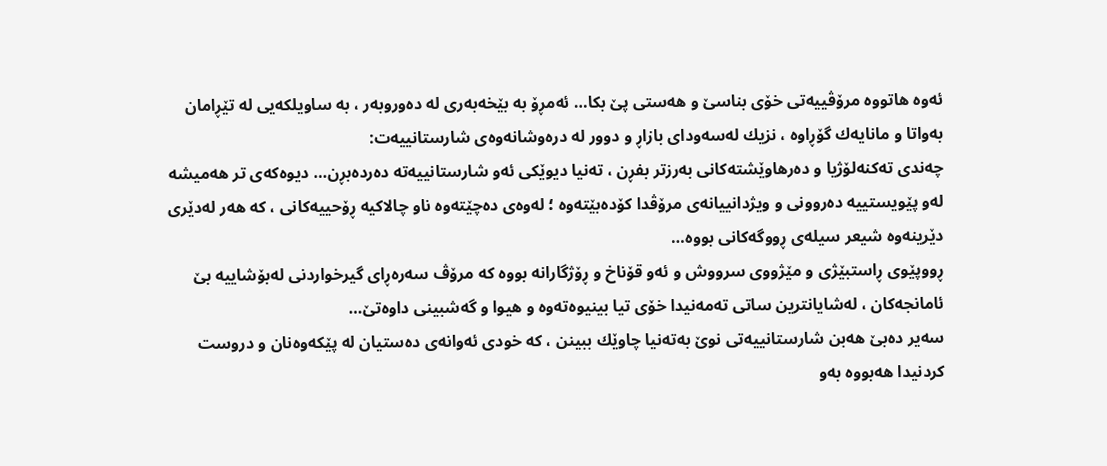ئه‌وه‌ هاتووه‌ مرۆڤییه‌تی خۆی بناسێ و هه‌ستی پێ بكا… ئه‌مڕۆ به ‌بێخه‌به‌ری له‌ ده‌وروبه‌ر ، به‌ ساویلكه‌یی له‌ تێڕامان به‌واتا و مانایه‌ك گۆڕاوه‌ ، نزیك له‌سه‌ودای بازاڕ و دوور له‌ دره‌وشانه‌وه‌ی شارستانییه‌ت:
چه‌ندی ته‌كنه‌لۆژیا و ده‌رهاوێشته‌كانی به‌رزتر بفڕن ، ته‌نیا دیوێكی ئه‌و شارستانییه‌ته‌ ده‌رده‌بڕن… دیوه‌كه‌ی تر هه‌میشه‌ له‌و پێویستییه‌ ده‌روونی و ویژدانییانه‌ی مرۆڤدا كۆده‌بێته‌وه ‌؛ له‌وه‌ی ده‌چێته‌وه‌ ناو چالاكیه‌ ڕۆحییه‌كانی ، كه‌ هه‌ر له‌دێری دێرینه‌وه‌ شیعر سیله‌ی ڕووگه‌كانی بووه‌…
ڕووپێوی ڕاستبێژی و مێژووی سرووش و ئه‌و قۆناخ و ڕۆژگارانه‌ بووه‌ كه‌ مرۆڤ سه‌ره‌ڕای گیرخواردنی له‌بۆشاییه‌ بێ ئامانجه‌كان ، له‌شایانترین ساتی ته‌مه‌نیدا خۆی تیا بینیوه‌ته‌وه ‌و هیوا و گه‌شبینی داوه‌تێ…
سه‌یر ده‌بێ هه‌بن شارستانییه‌تی نوێ به‌ته‌نیا چاوێك ببینن ، كه‌ خودی ئه‌وانه‌ی ده‌ستیان له‌ پێكه‌وه‌نان و دروست كردنیدا هه‌بووه‌ به‌و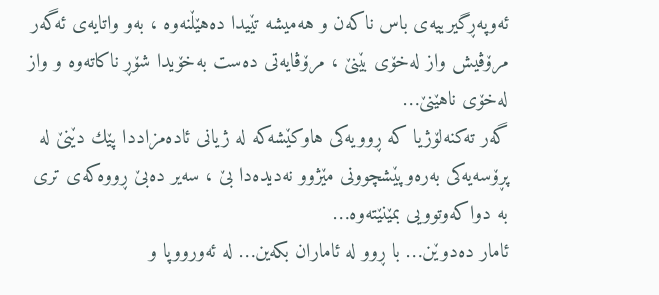ئه‌وپه‌ڕگیرییه‌ی باس ناكه‌ن و هه‌میشه‌ تێیدا ده‌هێڵنه‌وه‌ ، به‌و واتایه‌ی ئه‌گه‌ر مرۆڤیش واز له‌خۆی بێنێ ، مرۆڤایه‌تی ده‌ست به‌خۆیدا شۆڕ ناكاته‌وه‌ و واز له‌خۆی ناهێنێ…
گه‌ر ته‌كنه‌لۆژیا كه‌ ڕوویه‌كی هاوكێشه‌كه‌ له‌ ژیانی ئاده‌مزاددا پێك دێنێ له‌ پڕۆسه‌یه‌كی به‌ره‌وپێشچوونی مێژوو نه‌دیده‌دا بێ ، سه‌یر ده‌بێ ڕووه‌كه‌ی تری به‌ دواكه‌وتوویی بمێنێته‌وه‌…
ئامار ده‌دوێن… با ڕوو له‌ ئاماران بكه‌ین… له‌ ئه‌ورووپا و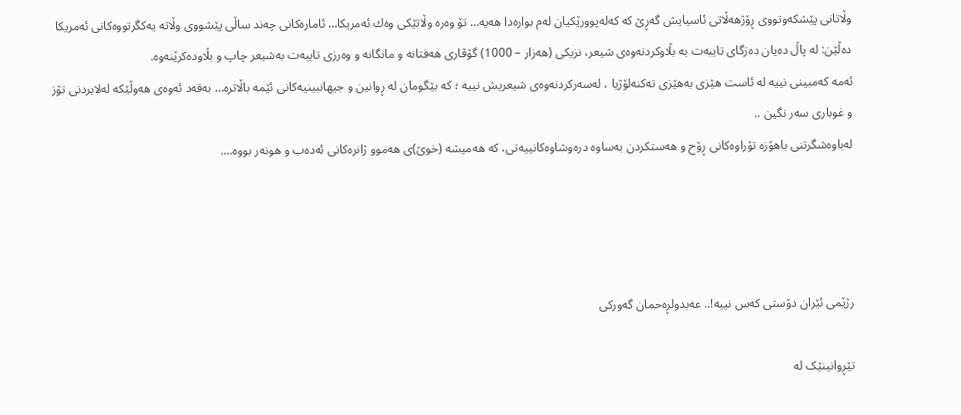وڵاتانی پێشكه‌وتووی ڕۆژهه‌ڵاتی ئاسیایش گه‌ڕێ كه‌ كه‌له‌پوورێكیان له‌م بواره‌دا هه‌یه‌… تۆ وه‌ره‌ وڵاتێكی وه‌ك ئه‌مریكا… ئاماره‌كانی چه‌ند ساڵی پێشووی وڵاته‌ یه‌كگرتووه‌كانی ئه‌مریكا ده‌ڵێن: له‌ پاڵ ده‌یان ده‌زگای تایبه‌ت به‌ بڵاوكردنه‌وه‌ی شیعر، نزیكی (هه‌زار – 1000) گۆڤاری هه‌فتانه‌ و مانگانه‌ و وه‌رزی تایبه‌ت به‌شیعر چاپ و بڵاوده‌كرێنه‌وه‌.
ئه‌مه‌ كه‌مبینی نییه‌ له‌ ئاست هێزی به‌هێزی ته‌كنه‌لۆژیا ، له‌سه‌ركردنه‌وه‌ی شیعریش نییه ‌؛ كه‌ بێگومان له‌ ڕوانین و جیهانبینیه‌كانی ئێمه‌ باڵاتره‌… به‌قه‌د ئه‌وه‌ی هه‌وڵێكه‌ له‌لابردنی تۆز و غوباری سه‌ر نگین ..
له‌باوه‌شگرتنی باهۆزه‌ تۆراوه‌كانی ڕۆح و هه‌ستكردن به‌ساوه‌ دره‌وشاوه‌كانییه‌تی، كه‌ هه‌میشه‌ (خوێ)ی هه‌موو ژانره‌كانی ئه‌ده‌ب و هونه‌ر بووه‌….




رژێمی ئێران دۆستی کەس نییە!.. عەبدولڕەحمان گەورکی

تێڕوانینێک لە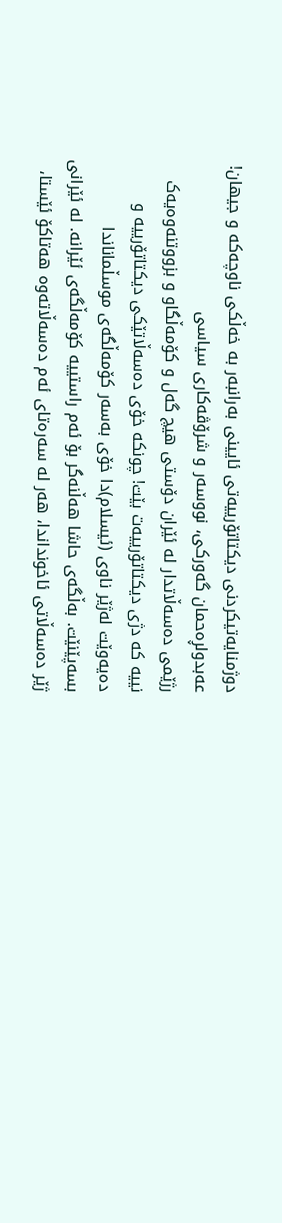دوژمنایەتیکردنی دیکتاتۆرییەتی ئایینی بەرانبەر بە خەڵکی ناوچەکە و جیهان!
عەبدولڕەحمان گەورکی، نووسەر و شرۆڤەکاری سیاسی
رژێمی دەسەڵاتدار لە ئێران دۆستی هیچ گەل و کۆمەڵگاو و بزووتنەوەیەک نییە کە دژی دیکتاتۆرییەت بێت! چونکە خۆی دەسەڵاتێکی دیکتاتۆرییە و دەیەوێت لەژێر ناوی (ئیسلام)دا خۆی بەسەر کۆمەڵگەی موسڵماناندا بسەپێنێت. بەڵگەی حاشا هەڵنەگر بۆ ئەم راستییە کۆمەڵگەی ئێرانە. لە ئێرانی ژێر دەسەڵاتی ئاخونداندا، هەر لە سەرەتای ئەم دەسەڵاتەوە هەتاکۆ ئێستا،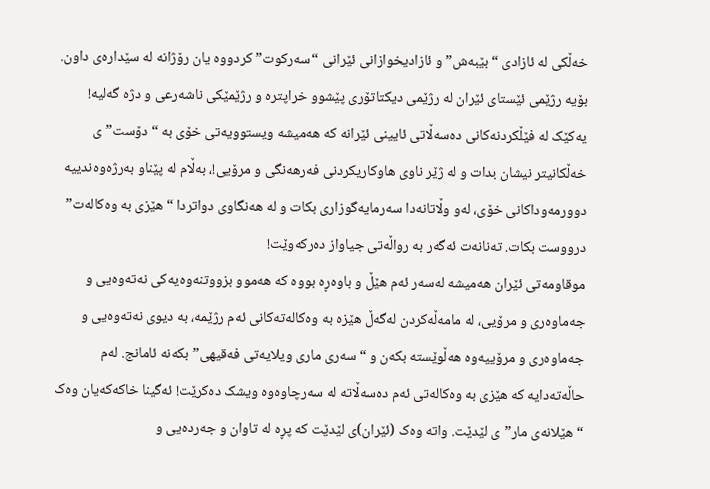خەڵکی لە ئازادی “بێبەش” و ئازادیخوازانی ئێرانی “سەرکوت” کردووە یان رۆژانە لە سێدارەی داون. بۆیە رژێمی ئێستای ئێران لە رژێمی دیکتاتۆری پێشوو خراپترە و رژێمێکی ناشەرعی و دژە گەلیە!
یەکێک لە فێڵکردنەکانی دەسەڵاتی ئایینی ئێرانە کە هەمیشە ویستوویەتی خۆی بە “دۆست”ی خەڵکانیتر نیشان بدات و لە ژێر ناوی هاوکاریکردنی فەرهەنگی و مرۆیی!، بەڵام لە پێناو بەرژەوەندییە دوورمەوداکانی خۆی، لەو وڵاتانەدا سەرمایەگوزاری بکات و لە هەنگاوی دواتردا “هێزی بە وەکالەت” درووست بکات. تەنانەت ئەگەر بە رواڵەتی جیاواز دەرکەوێت!
موقاومەتی ئێران هەمیشە لەسەر ئەم هێڵ و باوەڕە بووە کە هەموو بزووتنەوەیەکی نەتەوەیی و جەماوەری و مرۆیی، لە مامەڵەکردن لەگەڵ هێزە بە وەکالەتەکانی ئەم رژێمە، بە دیوی نەتەوەیی و جەماوەری و مرۆییەوە هەڵوێستە بکەن و “سەری ماری ویلایەتی فەقیهی” بکەنە ئامانج. لەم حاڵەتەدایە کە هێزی بە وەکالەتی ئەم دەسەڵاتە لە سەرچاوەوە ویشک دەکرێت! ئەگینا خاکەکەیان وەک “هێلانەی مار”ی لێدێت. واتە وەک (ئێران)ی لێدێت کە پڕە لە تاوان و جەردەیی و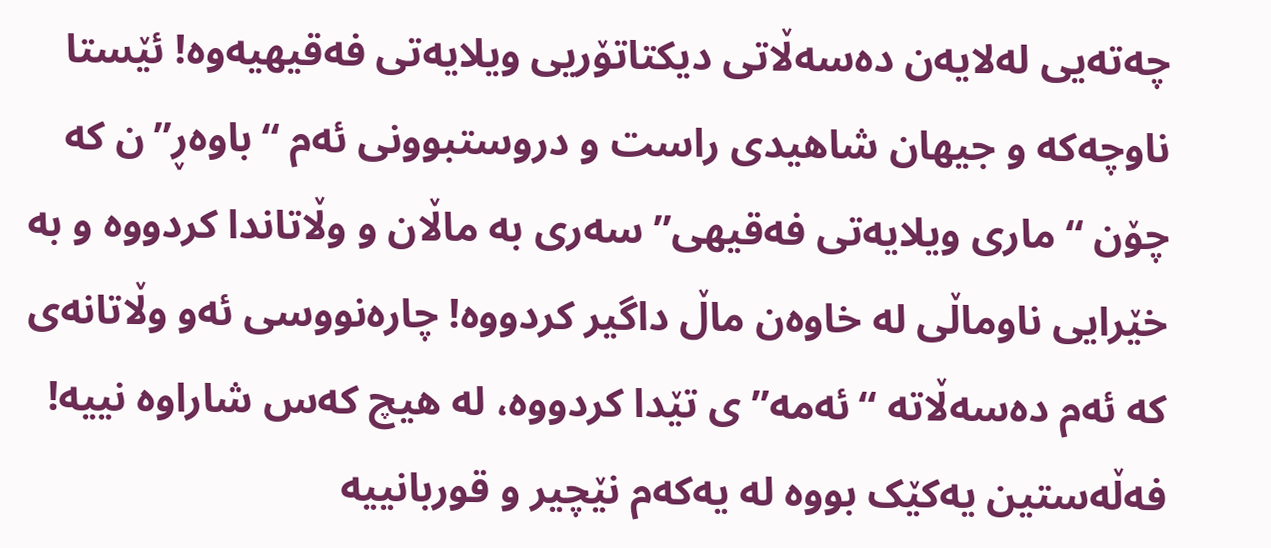چەتەیی لەلایەن دەسەڵاتی دیکتاتۆریی ویلایەتی فەقیهیەوە! ئێستا ناوچەکە و جیهان شاهیدی راست و دروستبوونی ئەم “باوەڕ”ن کە چۆن “ماری ویلایەتی فەقیهی” سەری بە ماڵان و وڵاتاندا کردووە و بە خێرایی ناوماڵی لە خاوەن ماڵ داگیر کردووە! چارەنووسی ئەو وڵاتانەی کە ئەم دەسەڵاتە “ئەمە”ی تێدا کردووە، لە هیچ کەس شاراوە نییە!
فەڵەستین یەکێک بووە لە یەکەم نێچیر و قوربانییە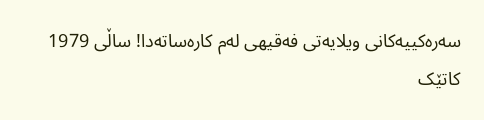سەرەکییەکانی ویلایەتی فەقیهی لەم کارەساتەدا! ساڵی 1979 کاتێک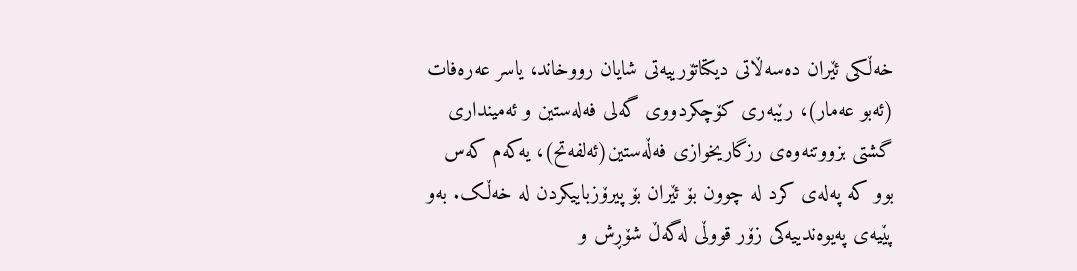خەڵکی ئێران دەسەڵاتی دیکتاتۆرییەتی شایان رووخاند، یاسر عەرەفات (ئەبو عەمار)، رێبەری کۆچکردووی گەلی فەلەستین و ئەمینداری گشتی بزووتنەوەی رزگاریخوازی فەڵەستین(ئەلفەتح)، یەکەم کەس بوو کە پەلەی کرد لە چوون بۆ ئێران بۆ پیرۆزباییکردن لە خەڵک. بەو پێیەی پەیوەندییەکی زۆر قووڵی لەگەڵ شۆڕش و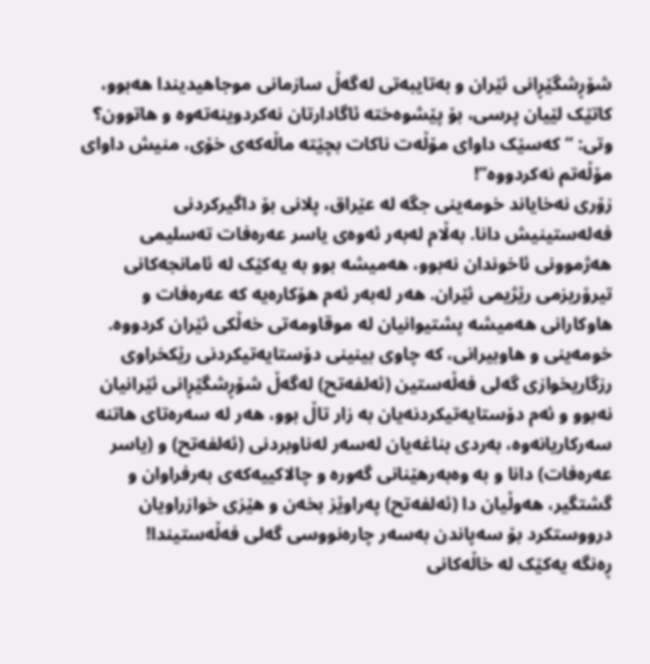شۆڕشگێڕانی ئێران و بەتایبەتی لەگەڵ سازمانی موجاهیدیندا هەبوو، کاتێک لێیان پرسی، بۆ پێشوەختە ئاگادارتان نەکردوینەتەوە و هاتوون؟ وتی: “کەسێک داوای مۆڵەت ناکات بچێتە ماڵەکەی خۆی، منیش داوای مۆڵەتم نەکردووە”!
زۆری نەخایاند خومەینی جگە لە عێراق، پلانی بۆ داگیرکردنی فەلەستینیش دانا. بەڵام لەبەر ئەوەی یاسر عەرەفات تەسلیمی هەژموونی ئاخوندان نەبوو، هەمیشە بوو بە یەکێک لە ئامانجەکانی تیرۆریزمی رێژیمی ئێران. هەر لەبەر ئەم هۆکارەیە کە عەرەفات و هاوکارانی هەمیشە پشتیوانیان لە موقاومەتی خەڵکی ئێران کردووە.
خومەینی و هاوبیرانی، کە چاوی بینینی دۆستایەتیکردنی رێکخراوی رزگاریخوازی گەلی فەڵەستین (ئەلفەتح) لەگەڵ شۆڕشگێڕانی ئێرانیان نەبوو و ئەم دۆستایەتیکردنەیان بە زار تاڵ بوو، هەر لە سەرەتای هاتنە سەرکاریانەوە، بەردی بناغەیان لەسەر لەناوبردنی (ئەلفەتح) و (یاسر عەرەفات) دانا و بە وەبەرهێنانی گەورە و چالاکییەکەی بەرفراوان و گشتگیر، هەوڵیان دا (ئەلفەتح) پەراوێز بخەن و هێزی خوازراویان درووستکرد بۆ سەپاندن بەسەر چارەنووسی گەلی فەڵەستیندا!
ڕەنگە یەکێک لە خاڵەکانی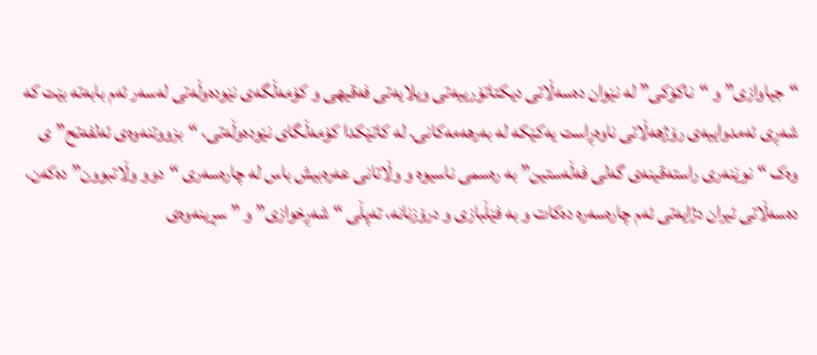“جیاوازی” و “ناکۆکی” لە نێوان دەسەڵاتی دیکتاتۆرییەتی ویلایەتی فەقیهی و کۆمەڵگەی نێودەوڵەتی لەسەر ئەم بابەتە بێت کە شەڕی ئەمدواییەی رۆژهەڵاتی ناوەڕاست یەکێکە لە بەرهەمەکانی. لە کاتێکدا کۆمەڵگای نێودەوڵەتی، “بزووتنەوەی ئەلفەتح”ی وەک “نوێنەری راستەقینەی گەلی فەڵەستین” بە رەسمی ناسیوە و وڵاتانی عەرەبیش باس لە چارەسەری “دوو وڵاتبوون” دەکەن، دەسەڵاتی ئیران دژایەتی ئەم چارەسەرە دەکات و بە فێڵبازی و درۆزنانە، تەپڵی “شەڕخوازی” و ” سڕینەوەی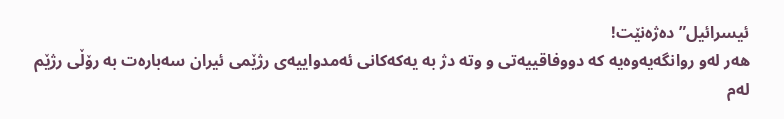ئیسرائیل” دەژەنێت!
هەر لەو روانگەیەوەیە کە دووفاقییەتی و وتە دژ بە یەکەکانی ئەمدواییەی رژێمی ئیران سەبارەت بە رۆڵی رژێم لەم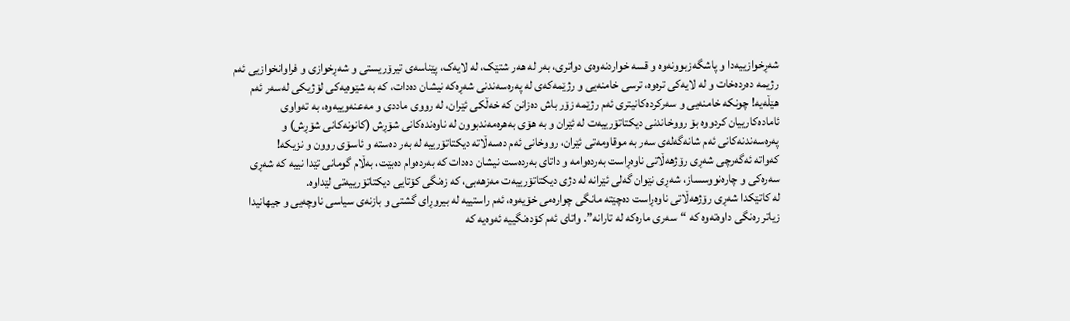شەڕخوازییەدا و پاشگەزبوونەوە و قسە خواردنەوەی دواتری، بەر لە هەر شتێک، لە لایەک، پێناسەی تیرۆریستی و شەڕخوازی و فراوانخوازیی ئەم رژیمە دەردەخات و لە لایەکی ترەوە، ترسی خامنەیی و رژێمەکەی لە پەرەسەندنی شەڕەکە نیشان دەدات، کە بە شێوەیەکی لۆژیکی لەسەر ئەم هێڵەیە! چونکە خامنەیی و سەرکردەکانیتری ئەم رژێمە زۆر باش دەزانن کە خەڵکی ئێران، لە رووی ماددی و مەعنەوییەوە، بە تەواوی ئامادەکارییان کردووە بۆ رووخاندنی دیکتاتۆرییەت لە ئێران و بە هۆی بەهرەمەندبوون لە ناوەندەکانی شۆڕش (کانونەکانی شۆڕش) و پەرەسەندنەکانی ئەم شانەگەلەی سەر بە موقاومەتی ئێران، رووخانی ئەم دەسەڵاتە دیکتاتۆرییە لە بەر دەستە و ئاسۆی روون و نزیکە!
کەواتە ئەگەرچی شەڕی رۆژهەڵاتی ناوەڕاست بەردەوامە و داتای بەردەست نیشان دەدات کە بەردەوام دەبێت، بەڵام گومانی تێدا نییە کە شەڕی سەرەکی و چارەنووسساز، شەڕی نێوان گەلی ئێرانە لە دژی دیکتاتۆرییەت مەزهەبی، کە زەنگی کۆتایی دیکتاتۆرییەتی لێداوە.
لە کاتێکدا شەڕی رۆژهەڵاتی ناوەڕاست دەچێتە مانگی چوارەمی خۆیەوە، ئەم راستییە لە بیروڕای گشتی و بازنەی سیاسی ناوچەیی و جیهانیدا زیاتر رەنگی داوەتەوە کە “سەری مارەکە لە تارانە”. واتای ئەم کۆدەنگییە ئەوەیە کە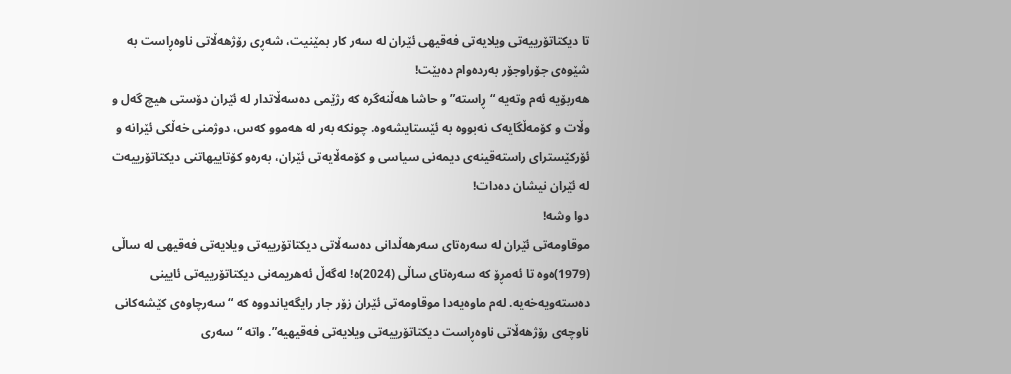تا دیکتاتۆرییەتی ویلایەتی فەقیهی ئێران لە سەر کار بمێنیت، شەڕی رۆژهەڵاتی ناوەڕاست بە شێوەی جۆراوجۆر بەردەوام دەبێت!
هەربۆیە ئەم وتەیە “ڕاستە” و حاشا هەڵنەگرە کە رژێمی دەسەڵاتدار لە ئێران دۆستی هیچ گەل و وڵات و کۆمەڵگایەک نەبووە بە ئێستایشەوە. چونکە بەر لە هەموو کەس، دوژمنی خەڵکی ئێرانە و ئۆرکێسترای راستەقینەی دیمەنی سیاسی و کۆمەڵایەتی ئێران، بەرەو کۆتاییهاتنی دیکتاتۆرییەت لە ئێران نیشان دەدات!
دوا وشە!
موقاومەتی ئێران لە سەرەتای سەرهەڵدانی دەسەڵاتی دیکتاتۆرییەتی ویلایەتی فەقیهی لە ساڵی (1979)ەوە تا ئەمڕۆ کە سەرەتای ساڵی (2024)ە! لەگەڵ ئەهریمەنی دیکتاتۆرییەتی ئایینی دەستەویەخەیە. لەم ماوەیەدا موقاومەتی ئێران زۆر جار رایگەیاندووە کە “سەرچاوەی کێشەکانی ناوچەی رۆژهەڵاتی ناوەڕاست دیکتاتۆرییەتی ویلایەتی فەقیهیە”. واتە “سەری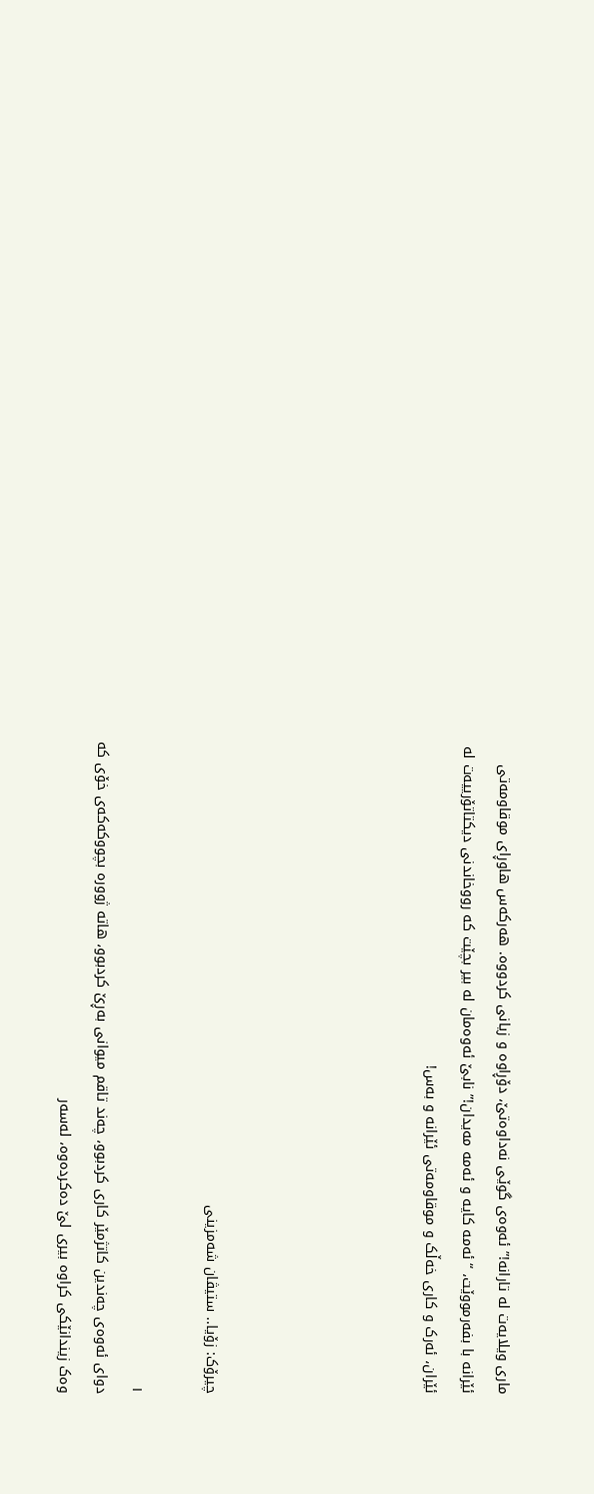ماری ویلایەت لە تارانە!” ئەوەی گوێی نەداوەتێ، دۆڕاوە و زیانی کردووە. هەرکەس هاوڕای موقاومەتی ئێرانە با بفەرمووێت، “ئەمە کایە و ئەمە مەیدان!” نابێ ئەوەمان لە بیر بچێت کە رووخاندنی دیکتاتۆرییەت لە ئێران، ئەرک و کاری خەڵک و موقاومەتی ئێرانە و بەس!





چیرۆک: زۆیا.. ستیڤان شەمزینی

١
دوای ئەوەی چەندین کاتژمێر کاری کردبوو، چەند تاقم میوانی بەڕێ کردبوو، ھاتە ژوورە بچووکەکەی خۆی کە وەک زیندانێکی کراوە بیری لێ دەکردەوە، لەسەر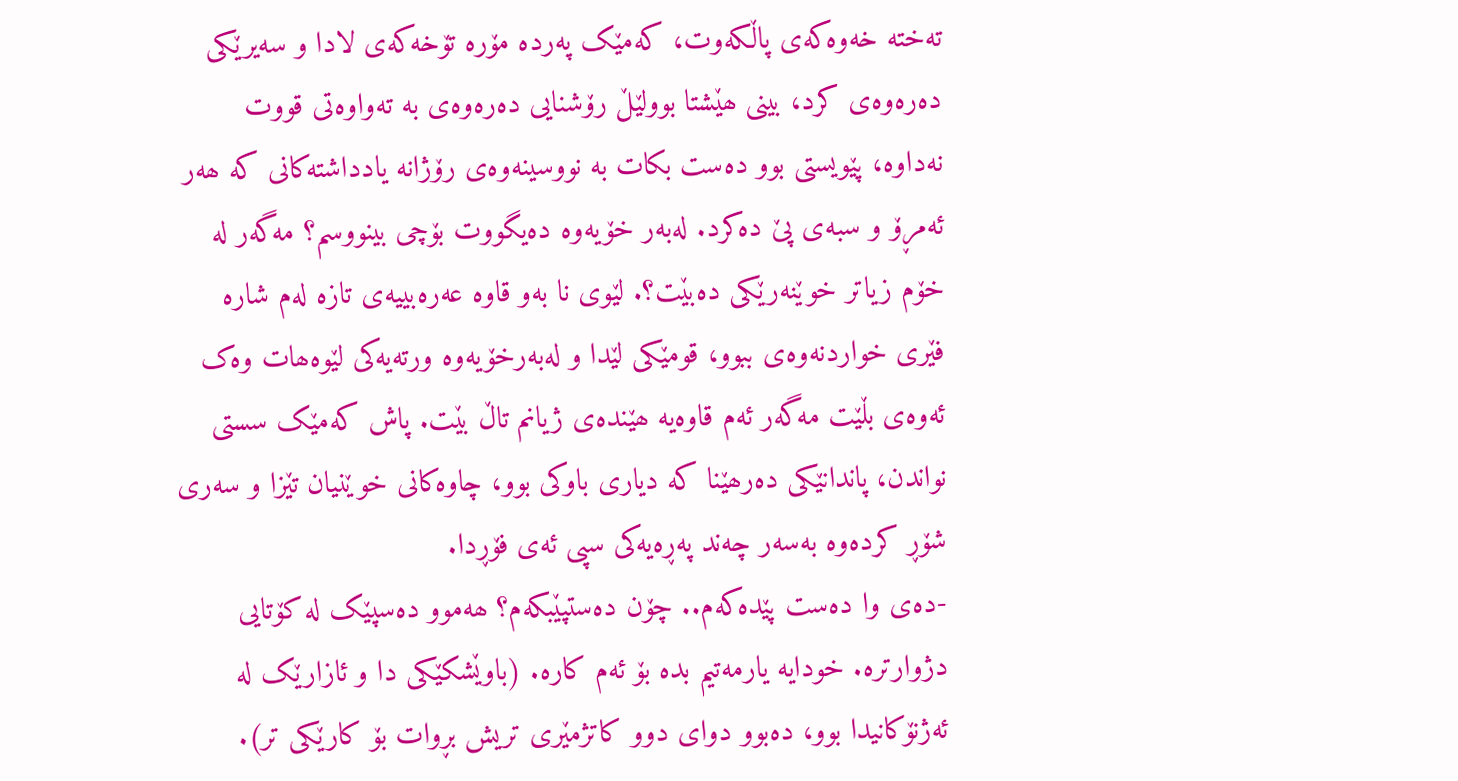تەختە خەوەکەی پاڵکەوت، کەمێک پەردە مۆرە تۆخەکەی لادا و سەیرێکی دەرەوەی کرد، بینی ھێشتا بوولێڵ رۆشنایی دەرەوەی بە تەواوەتی قووت نەداوە، پێویستی بوو دەست بکات بە نووسینەوەی رۆژانە یادداشتەکانی کە ھەر ئەمڕۆ و سبەی پێ دەکرد. لەبەر خۆیەوە دەیگووت بۆچی بینووسم؟ مەگەر لە خۆم زیاتر خوێنەرێکی دەبێت؟. لێوی نا بەو قاوە عەرەبییەی تازە لەم شارە فێری خواردنەوەی ببوو، قومێکی لێدا و لەبەرخۆیەوە ورتەیەکی لێوەھات وەک ئەوەی بڵێت مەگەر ئەم قاوەیە ھێندەی ژیانم تاڵ بێت. پاش کەمێک سستی نواندن، پاندانێکی دەرھێنا کە دیاری باوکی بوو، چاوەکانی خوێنیان تێزا و سەری شۆڕ کردەوە بەسەر چەند پەڕەیەکی سپی ئەی فۆڕدا.
-دەی وا دەست پێدەکەم.. چۆن دەستپێبکەم؟ ھەموو دەسپێک لە کۆتایی دژوارترە. خودایە یارمەتیم بدە بۆ ئەم کارە. (باوێشکێکی دا و ئازارێک لە ئەژنۆکانیدا بوو، دەبوو دوای دوو کاتژمێری تریش بڕوات بۆ کارێکی تر).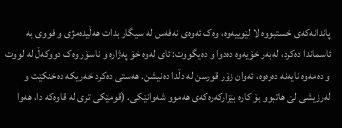پاندانەکەی خستبووە لا لێوییەوە، وەک ئەوەی نەفەس لە سیگار بدات ھەڵیدەمژی و فووی بە ئاسماندا دەکرد، لەبەر خۆیەوە دەدوا و دەیگووت: ئای لەوە خۆ پەژارە و ناسۆر وەک دووکەڵ لە لووت و دەمەوە نایەنە دەرەوە، ئەوان زۆر قورسن لە دڵدا دەنیشن. ھەستی دەکرد خەریکە دەخنکێت و لەرزیشی لێ ھاتبوو بۆ کارە بێزارکەرەکەی ھەموو شەوانێکی. (قومێکی تری لە قاوەکە دا، ھەوا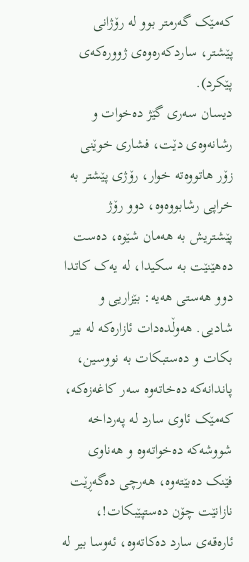کەمێک گەرمتر بوو لە رۆژانی پێشتر، ساردکەرەوەی ژوورەکەی پێکرد).
دیسان سەری گێژ دەخوات و رشانەوەی دێت، فشاری خوێنی زۆر ھاتووەتە خوار، رۆژی پێشتر بە خراپی رشابووەوە، دوو رۆژ پێشتریش بە ھەمان شێوە، دەست دەھێنێت بە سکیدا، لە یەک کاتدا دوو ھەستی ھەیە: بێزاریی و شادیی. ھەوڵدەدات ئازارەکە لە بیر بکات و دەستبکات بە نووسین، پاندانەکە دەخاتەوە سەر کاغەزەکە، کەمێک ئاوی سارد لە پەرداخە شووشەکە دەخواتەوە و ھەناوی فێنک دەبێتەوە، ھەرچی دەگەڕێت نازانێت چۆن دەستپێبکات!، ئارەقەی سارد دەکاتەوە، ئەوسا بیر لە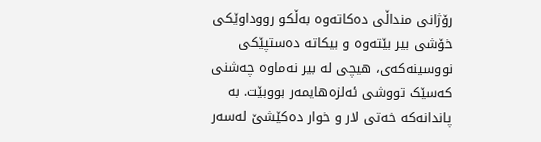رۆژانی منداڵی دەکاتەوە بەڵکو رووداوێکی خۆشی بیر بێتەوە و بیکاتە دەستپێکی نووسینەکەی، ھیچی لە بیر نەماوە چەشنی کەسێک تووشی ئەلزەھایمەر بووبێت. بە پاندانەکە خەتی لار و خوار دەکێشێ لەسەر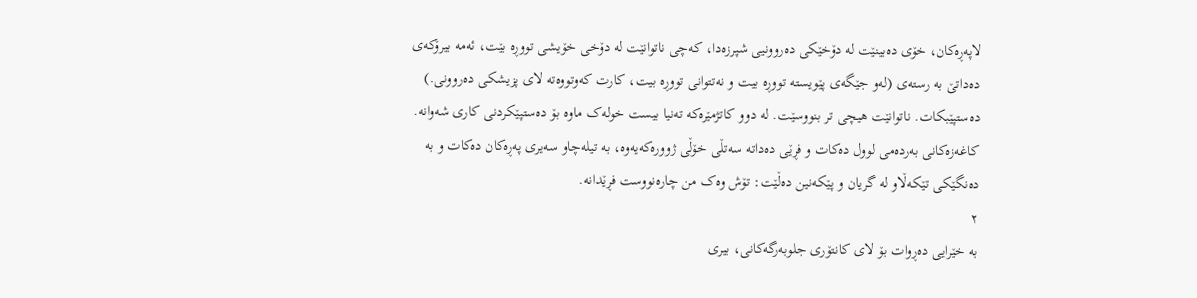لاپەڕەکان، خۆی دەبینێت لە دۆخێکی دەروونیی شپرزەدا، کەچی ناتوانێت لە دۆخی خۆیشی تووڕە بێت، ئەمە بیرۆکەی دەداتێ بە رستەی (لەو جێگەی پێویستە تووڕە بیت و نەتتوانی تووڕە بیت، کارت کەوتووەتە لای پزیشکی دەروونی.) دەستپێبکات. ناتوانێت ھیچی تر بنووسێت. لە دوو کاتژمێرەکە تەنیا بیست خولەک ماوە بۆ دەستپێکردنی کاری شەوانە. کاغەزەکانی بەردەمی لوول دەکات و فڕێی دەداتە سەتڵی خۆڵی ژوورەکەیەوە، بە تیلەچاو سەیری پەڕەکان دەکات و بە دەنگێکی تێکەڵاو لە گریان و پێکەنین دەڵێت: تۆش وەک من چارەنووست فڕێدانە.
٢
بە خێرایی دەڕوات بۆ لای کانتۆری جلوبەرگەکانی، بیری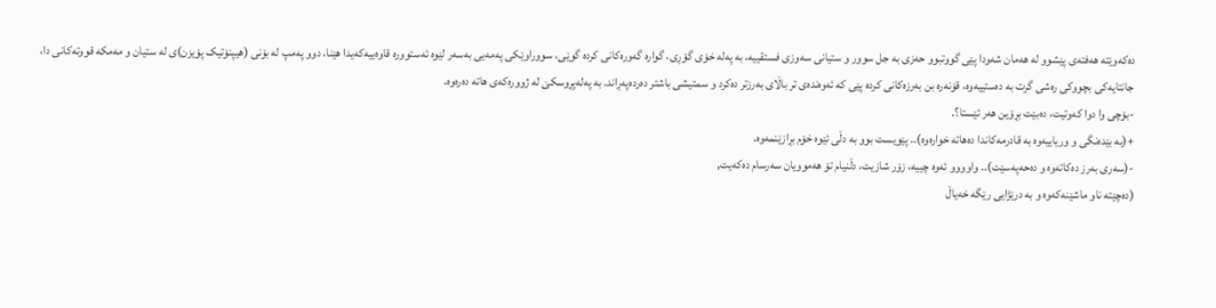دەکەوێتە ھەفتەی پێشوو لە ھەمان شەودا پێی گووتبوو حەزی بە جل سوور و ستیانی سەوزی فستقییە، بە پەلە خۆی گۆڕی، گوارە گەورەکانی کردە گوێی، سووراوێکی پەمەیی بەسەر لێوە ئەستوورە قاوەییەکەیدا ھێنا، دوو پەمپ لە بۆنی (ھیپنۆتیک پۆیزن)ی لە ستیان و مەمکە قووتەکانی دا، جانتایەکی بچووکی رەشی گرت بە دەستییەوە، قۆنەرە بن بەرزەکانی کردە پێی کە ئەوەندەی تر باڵای بەرزتر دەکرد و سمتیشی باشتر دەردەپەڕاند. بە پەلەپڕوسکێ لە ژوورەکەی ھاتە دەرەوە.
-بۆچی وا دوا کەوتیت، دەبێت بڕۆین ھەر ئێستا؟.
+(بە بێدەنگی و وریاییەوە بە قادرمەکاندا دەھاتە خوارەوە).. پێویست بوو بە دڵی ئێوە خۆم بڕازێنمەوە.
-(سەری بەرز دەکاتەوە و دەحەپەسێت).. واوووو ئەوە چییە، زۆر شازیت، دڵنیام تۆ ھەموویان سەرسام دەکەیت,
(دەچێتە ناو ماشێنەکەوە و بە درێژایی رێگە خەیاڵ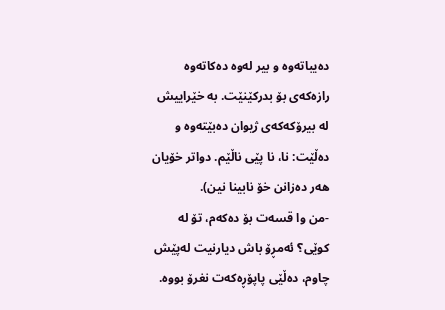دەیباتەوە و بیر لەوە دەکاتەوە رازەکەی بۆ بدرکێنێت. بە خێراییش لە بیرۆکەکەی ژیوان دەبێتەوە و دەڵێت: نا، نا پێی ناڵێم. دواتر خۆیان ھەر دەزانن خۆ نابینا نین).
-من وا قسەت بۆ دەکەم، تۆ لە کوێی؟ ئەمڕۆ باش دیارنیت لەپێش چاوم، دەڵێی پاپۆڕەکەت نغرۆ بووە.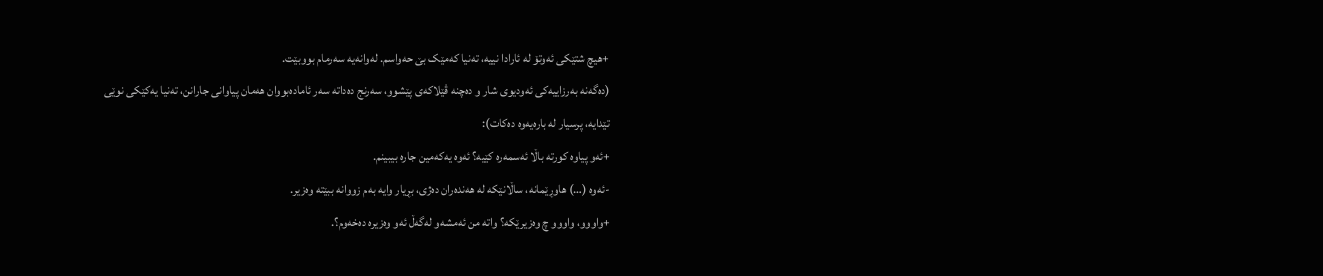+ھیچ شتێکی ئەوتۆ لە ئارادا نییە، تەنیا کەمێک بێ حەواسم. لەوانەیە سەرمام بووبێت.
(دەگەنە بەرزاییەکی ئەودیوی شار و دەچنە ڤێلاکەی پێشوو، سەرنج دەداتە سەر ئامادەبووان ھەمان پیاوانی جارانن، تەنیا یەکێکی نوێی تێدایە، پرسیار لە بارەیەوە دەکات):
+ئەو پیاوە کورتە باڵا ئەسمەرە کێیە؟ ئەوە یەکەمین جارە بیبینم.
-ئەوە (…) ھاوڕێمانە، ساڵانێکە لە ھەندەران دەژی، بڕیار وایە بەم زووانە ببێتە وەزیر.
+واووو، واووو چ وەزیرێکە؟ واتە من ئەمشەو لەگەڵ ئەو وەزیرە دەخەوم؟.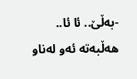-بەڵێ.. ئا ئا.. ھەڵبەتە ئەو لەناو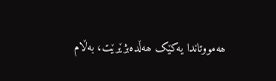ھەمووتاندا یەکێک ھەڵدەبژێرێت، بەڵام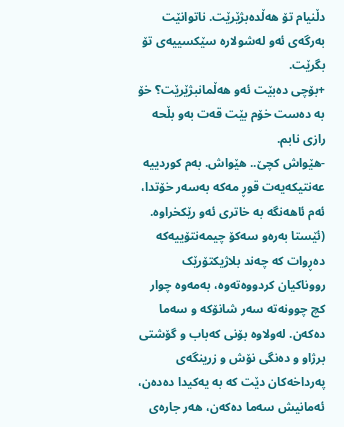دڵنیام تۆ ھەڵدەبژێرێت. ناتوانێت بەرگەی ئەو لەشولارە سێکسییەی تۆ بگرێت.
+بۆچی دەبێت ئەو ھەڵمانبژێرێت؟ خۆ بە دەست خۆم بێت قەت بەو بڵحە رازی نابم.
-ھێواش کچێ.. ھێواش. بەم کوردییە عەنتیکەیەت قوڕ مەکە بەسەر خۆتدا، ئەم ئاھەنگە بە خاتری ئەو رێکخراوە.
(ئێستا بەرەو سەکۆ چیمەنتۆییەکە دەڕوات کە چەند بلاژیکتۆرێک رووناکیان کردووەتەوە، بەمەوە چوار کچ چوونەتە سەر شانۆکە و سەما دەکەن. لەولاوە بۆنی کەباب و گۆشتی برژاو و دەنگی نۆش و زرینگەی پەرداخەکان دێت کە بە یەکیدا دەدەن، ئەمانیش سەما دەکەن، ھەر جارەی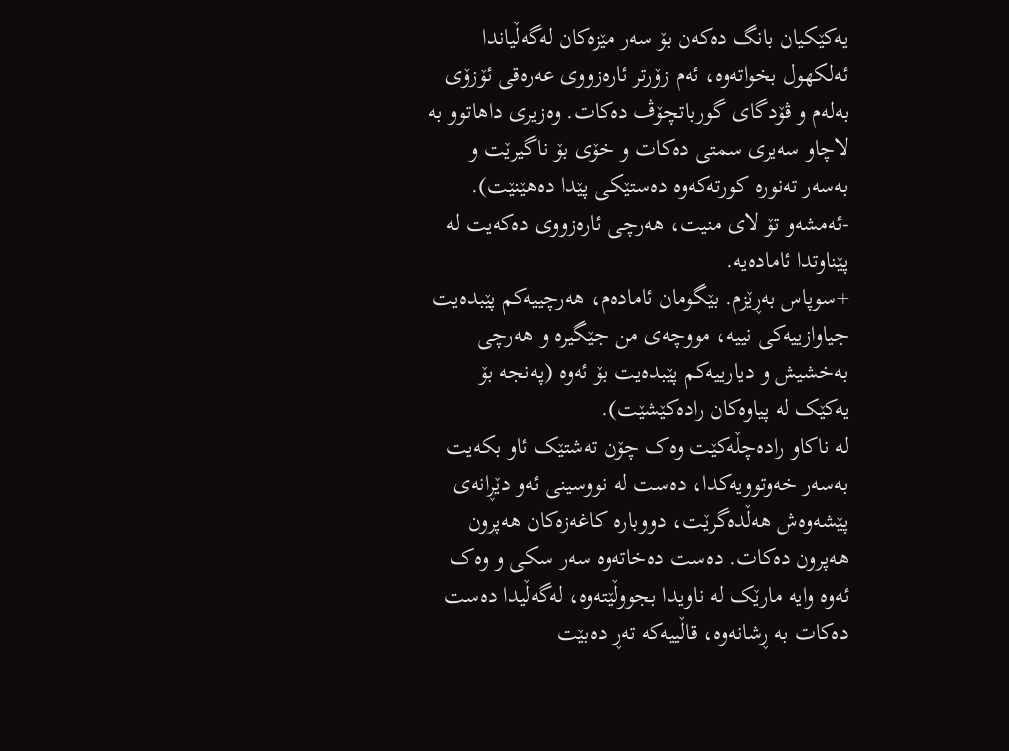یەکێکیان بانگ دەکەن بۆ سەر مێزەکان لەگەڵیاندا ئەلکھول بخواتەوە، ئەم زۆرتر ئارەزووی عەرەقی ئۆزۆی بەلەم و ڤۆدگای گورباتچۆڤ دەکات. وەزیری داھاتوو بە لاچاو سەیری سمتی دەکات و خۆی بۆ ناگیرێت و بەسەر تەنورە کورتەکەوە دەستێکی پێدا دەھێنێت).
-ئەمشەو تۆ لای منیت، ھەرچی ئارەزووی دەکەیت لە پێناوتدا ئامادەیە.
+سوپاس بەڕێزم. بێگومان ئامادەم، ھەرچییەکم پێبدەیت جیاوازییەکی نییە، مووچەی من جێگیرە و ھەرچی بەخشیش و دیارییەکم پێبدەیت بۆ ئەوە (پەنجە بۆ یەکێک لە پیاوەکان رادەکێشێت).
لە ناکاو رادەچڵەکێت وەک چۆن تەشتێک ئاو بکەیت بەسەر خەوتوویەکدا، دەست لە نووسینی ئەو دێڕانەی پێشەوەش ھەڵدەگرێت، دووبارە کاغەزەکان ھەپرون ھەپرون دەکات. دەست دەخاتەوە سەر سکی و وەک ئەوە وایە مارێک لە ناویدا بجووڵێتەوە، لەگەڵیدا دەست دەکات بە ڕشانەوە، قاڵییەکە تەڕ دەبێت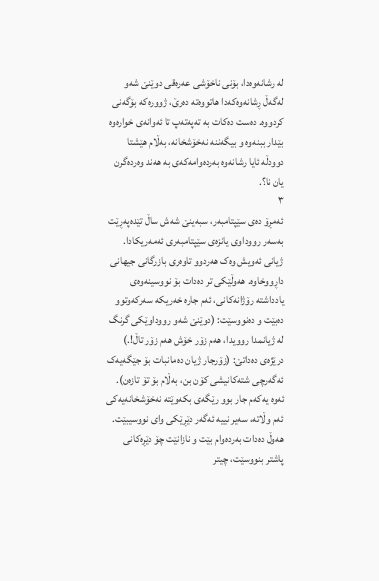لە رشانەوەدا، بۆنی ناخۆشی عەرەقی دوێنێ شەو لەگەڵ ڕشانەوەکەدا ھاتووەتە دەرێ، ژوورەکە بۆگەنی کردووە. دەست دەکات بە تەپەتەپ تا ئەوانەی خوارەوە بێدار ببنەوە و بیگەننە نەخۆشخانە، بەڵام ھێشتا دوودڵە ئایا رشانەوە بەردەوامەکەی بە ھەند وەردەگرن یان نا؟.
٣
ئەمڕۆ دەی سێپتامبەر، سبەینێ شەش ساڵ تێدەپەڕێت بەسەر رووداوی یانزەی سێپتامبەری ئەمەریکادا. ژیانی ئەویش وەک ھەردوو تاوەری بازرگانی جیھانی داڕووخاوە. ھەوڵێکی تر دەدات بۆ نووسینەوەی یادداشتە رۆژانەکانی، ئەم جارە خەریکە سەرکەوتوو دەبێت و دەنووسێت: (دوێنێ شەو رووداوێکی گرنگ لە ژیانمدا روویدا، ھەم زۆر خۆش ھەم زۆر تاڵ!.) درێژەی دەداتێ: (زۆرجار ژیان دەمانبات بۆ جێگەیەک ئەگەرچی شتەکانیشی کۆن بن، بەڵام بۆ تۆ تازەن). ئەوە یەکەم جار بوو رێگەی بکەوێتە نەخۆشخانەیەکی ئەم وڵاتە، سەیر نییە ئەگەر دێڕێکی وای نووسیبێت. ھەوڵ دەدات بەردەوام بێت و نازانێت چۆ دێڕەکانی پاشتر بنووسێت، چیتر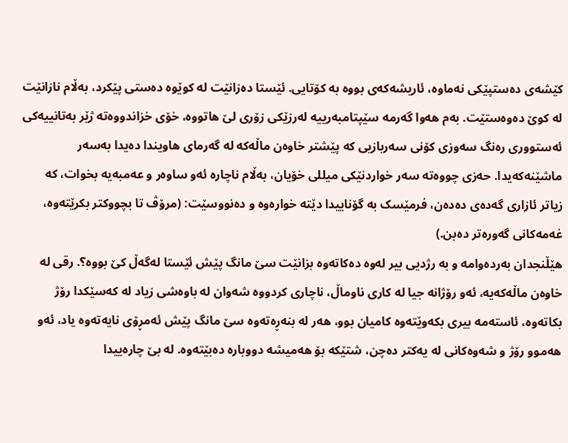کێشەی دەستپێکی نەماوە، ئاریشەکەی بووە بە کۆتایی. ئێستا دەزانێت لە کوێوە دەستی پێکرد، بەڵام نازانێت لە کوێ دەوەستێت. بەم ھەوا گەرمە سێپتامبەرییە لەرزێکی زۆری لێ ھاتووە، خۆی خزاندووەتە ژێر بەتانییەکی ئەستووری رەنگ سەوزی کۆنی سەربازیی کە پێشتر خاوەن ماڵەکە لە گەرمای ھاویندا دەیدا بەسەر ماشێنەکەیدا. حەزی چووەتە سەر خواردنێکی میللی خۆیان، بەڵام ناچارە ئەو ساوەر و عەمبەیە بخوات، کە زیاتر ئازاری گەدەی دەدەن، فرمێسک بە گۆناییدا دێتە خوارەوە و دەنووسێت: (مرۆڤ تا بچووکتر بکرێتەوە، غەمەکانی گەورەتر دەبن.)
ھێڵنجدان بەردەوامە و بە رژدیی بیر لەوە دەکاتەوە بزانێت سێ مانگ پێش ئێستا لەگەڵ کێ بووە؟. رقی لە خاوەن ماڵەکەیە، ئەو رۆژانە جیا لە کاری ناوماڵ، ناچاری کردووە شەوان لە باوەشی زیاد لە کەسێکدا رۆژ بکاتەوە، ئاستەمە بیری بکەوێتەوە کامیان بوو، ھەر لە بنەڕەتەوە سێ مانگ پێش ئەمڕۆی نایەتەوە یاد، ئەو ھەموو رۆژ و شەوەکانی لە یەکتر دەچن، شتێکە بۆ ھەمیشە دووبارە دەبێتەوە. لە بێ چارەییدا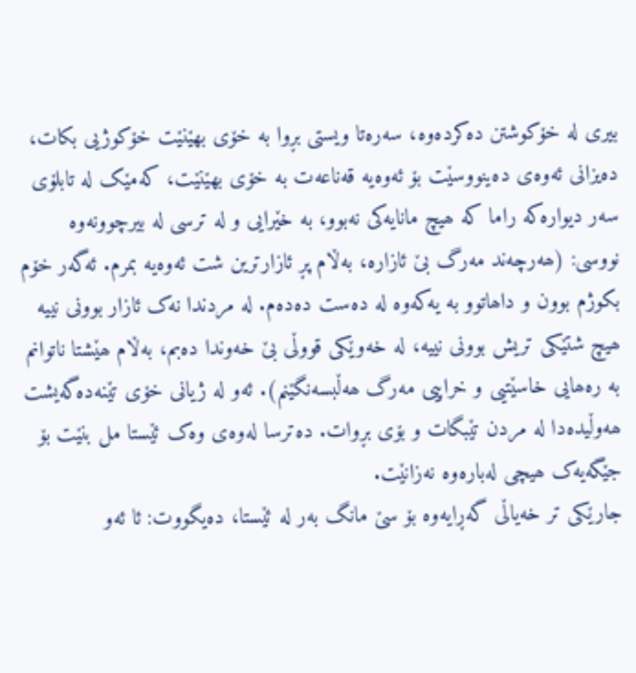بیری لە خۆکوشتن دەکردەوە، سەرەتا ویستی بڕوا بە خۆی بھێنێت خۆکوژیی بکات، دەیزانی ئەوەی دەینووسێت بۆ ئەوەیە قەناعەت بە خۆی بھێنێت، کەمێک لە تابلۆی سەر دیوارەکە راما کە ھیچ مانایەکی نەبوو، بە خێرایی و لە ترسی لە بیرچوونەوە نووسی: (ھەرچەند مەرگ بێ ئازارە، بەڵام پڕ ئازارترین شت ئەوەیە بمرم. ئەگەر خۆم بکوژم بوون و داھاتوو بە یەکەوە لە دەست دەدەم. لە مردندا نەک ئازار بوونی نییە ھیچ شتێکی تریش بوونی نییە، لە خەوێکی قووڵی بێ خەوندا دەبم، بەڵام ھێشتا ناتوانم بە رەھایی خاسێتیی و خراپیی مەرگ ھەڵبسەنگێنم). ئەو لە ژیانی خۆی تێنەدەگەیشت ھەوڵیدەدا لە مردن تێبگات و بۆی بڕوات. دەترسا لەوەی وەک ئێستا مل بنێت بۆ جێگەیەک ھیچی لەبارەوە نەزانێت.
جارێکی تر خەیاڵی گەڕایەوە بۆ سێ مانگ بەر لە ئێستا، دەیگووت: ئا ئەو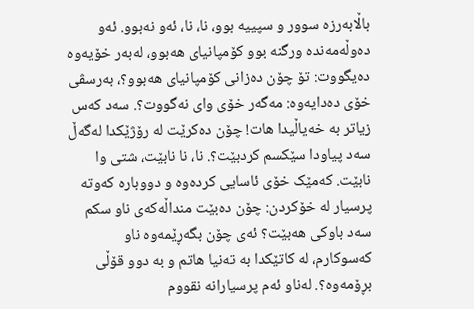باڵابەرزە سوور و سپییە بوو، نا، نا، ئەو نەبوو. ئەو دەوڵەمەندە ورگنە بوو کۆمپانیای ھەبوو، لەبەر خۆیەوە دەیگووت: تۆ چۆن دەزانی کۆمپانیای ھەبوو؟، بەرسڤی خۆی دەدایەوە: مەگەر خۆی وای نەگووت؟. سەد کەس زیاتر بە خەیاڵیدا ھات! چۆن دەکرێت لە رۆژێکدا لەگەڵ سەد پیاودا سێکسم کردبێت؟. نا، نا نابێت، شتی وا نابێت. کەمێک خۆی ئاسایی کردەوە و دووبارە کەوتە پرسیار لە خۆکردن: چۆن دەبێت منداڵەکەی ناو سکم سەد باوکی ھەبێت؟ ئەی چۆن بگەڕێمەوە ناو کەسوکارم، لە کاتێکدا بە تەنیا ھاتم و بە دوو قۆڵی بڕۆمەوە؟. لەناو ئەم پرسیارانە نقووم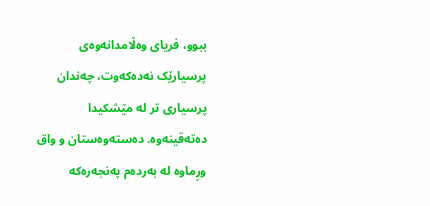ببوو، فریای وەڵامدانەوەی پرسیارێک نەدەکەوت، چەندان پرسیاری تر لە مێشکیدا دەتەقینەوە. دەستەوەستان و واق وڕماوە لە بەردەم پەنجەرەکە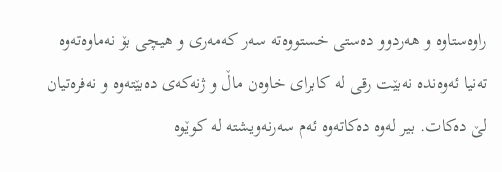راوەستاوە و ھەردوو دەستی خستووەتە سەر کەمەری و ھیچی بۆ نەماوەتەوە تەنیا ئەوەندە نەبێت رقی لە کابرای خاوەن ماڵ و ژنەکەی دەبێتەوە و نەفرەتیان لێ دەکات. بیر لەوە دەکاتەوە ئەم سەرنەویشتە لە کوێوە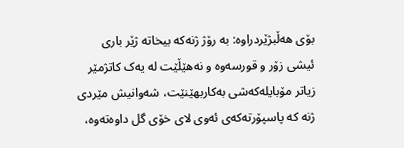بۆی ھەڵبژێردراوە: بە رۆژ ژنەکە بیخاتە ژێر باری ئیشی زۆر و قورسەوە و نەھێڵێت لە یەک کاتژمێر زیاتر مۆبایلەکەشی بەکاربھێنێت، شەوانیش مێردی ژنە کە پاسپۆرتەکەی ئەوی لای خۆی گل داوەتەوە،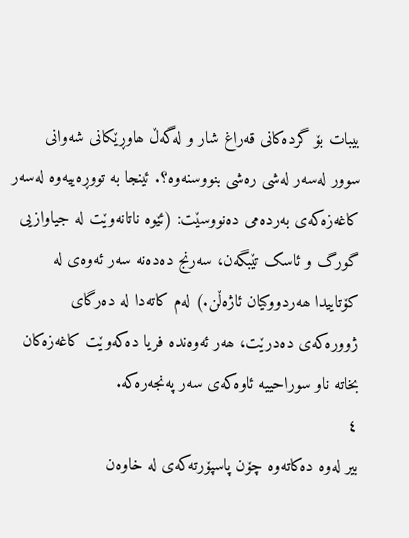بیبات بۆ گردەکانی قەراغ شار و لەگەڵ ھاوڕێکانی شەوانی سوور لەسەر لەشی رەشی بنووسنەوە؟. ئینجا بە تووڕەییەوە لەسەر کاغەزەکەی بەردەمی دەنووسێت: (ئێوە ناتانەوێت لە جیاوازیی گورگ و ئاسک تێبگەن، سەرنج دەدەنە سەر ئەوەی لە کۆتاییدا ھەردووکیان ئاژەڵن.) لەم کاتەدا لە دەرگای ژوورەکەی دەدرێت، ھەر ئەوەندە فریا دەکەوێت کاغەزەکان بخاتە ناو سوراحییە ئاوەکەی سەر پەنجەرەکە.
٤
بیر لەوە دەکاتەوە چۆن پاسپۆرتەکەی لە خاوەن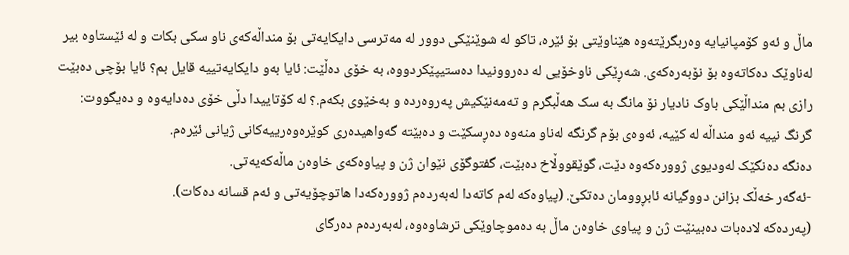ماڵ و ئەو کۆمپانیایە وەربگرێتەوە ھێناوێتی بۆ ئێرە، تاکو لە شوێنێکی دوور لە مەترسی دایکایەتی بۆ منداڵەکەی ناو سکی بکات و لە ئێستاوە بیر لەناوێک دەکاتەوە بۆ نۆبەرەکەی. شەڕێکی ناوخۆیی لە دەروونیدا دەستیپێکردووە، بە خۆی دەڵێت: ئایا بەو دایکایەتییە قایل بم؟ ئایا بۆچی دەبێت رازی بم منداڵێکی باوک نادیار نۆ مانگ بە سک ھەڵبگرم و تەمەنێکیش پەروەردە و بەخێوی بکەم.؟ لە کۆتاییدا دڵی خۆی دەدایەوە و دەیگووت: گرنگ نییە ئەو منداڵە لە کێیە، ئەوەی بۆم گرنگە لەناو منەوە دەڕسکێت و دەبێتە گەواھیدەری کوێرەوەرییەکانی ژیانی ئێرەم.
دەنگە دەنگێک لەودیوی ژوورەکەوە دێت، گوێقووڵاخ دەبێت، گفتوگۆی نێوان ژن و پیاوەکەی خاوەن ماڵەکەیەتی.
-ئەگەر خەڵک بزانن دووگیانە ئابڕوومان دەتکێ. (پیاوەکە لەم کاتەدا لەبەردەم ژوورەکەدا ھاتوچۆیەتی و ئەم قسانە دەکات).
(پەردەکە لادەبات دەبینێت ژن و پیاوی خاوەن ماڵ بە دەموچاوێکی ترشاوەوە، لەبەردەم دەرگای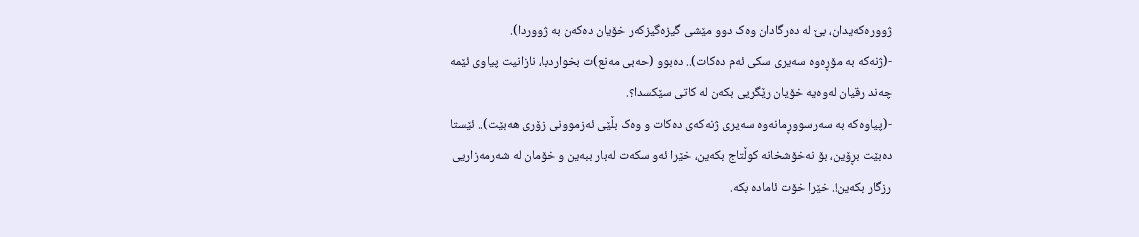ژوورەکەیدان، بێ لە دەرگادان وەک دوو مێشی گیزەگیزکەر خۆیان دەکەن بە ژووردا).
-(ژنەکە بە مۆڕەوە سەیری سکی ئەم دەکات).. دەبوو (حەبی مەنع)ت بخواردبا، نازانیت پیاوی ئێمە چەند رقیان لەوەیە خۆیان رێگریی بکەن لە کاتی سێکسدا؟.
-(پیاوەکە بە سەرسووڕمانەوە سەیری ژنەکەی دەکات و وەک بڵێی ئەزموونی زۆری ھەبێت).. ئێستا دەبێت بڕۆین، بۆ نەخۆشخانە کوڵتاج بکەین، خێرا ئەو سکەت لەبار ببەین و خۆمان لە شەرمەزاریی رزگار بکەین!. خێرا خۆت ئامادە بکە.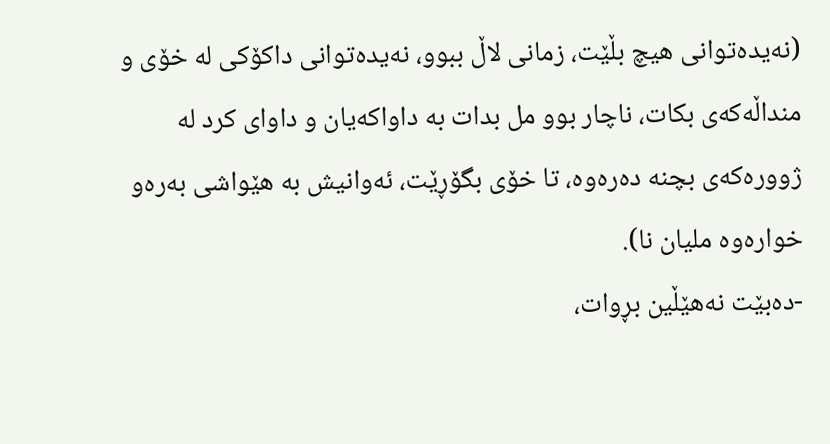(نەیدەتوانی ھیچ بڵێت، زمانی لاڵ ببوو، نەیدەتوانی داکۆکی لە خۆی و منداڵەکەی بکات، ناچار بوو مل بدات بە داواکەیان و داوای کرد لە ژوورەکەی بچنە دەرەوە، تا خۆی بگۆڕێت، ئەوانیش بە ھێواشی بەرەو خوارەوە ملیان نا).
-دەبێت نەھێڵین بڕوات،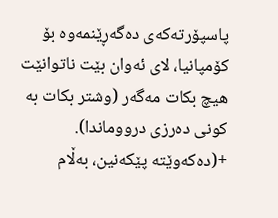پاسپۆرتەکەی دەگەڕێنمەوە بۆ کۆمپانیا، لای ئەوان بێت ناتوانێت ھیچ بکات مەگەر (وشتر بکات بە کونی دەرزی درووماندا).
+(دەکەوێتە پێکەنین، بەڵام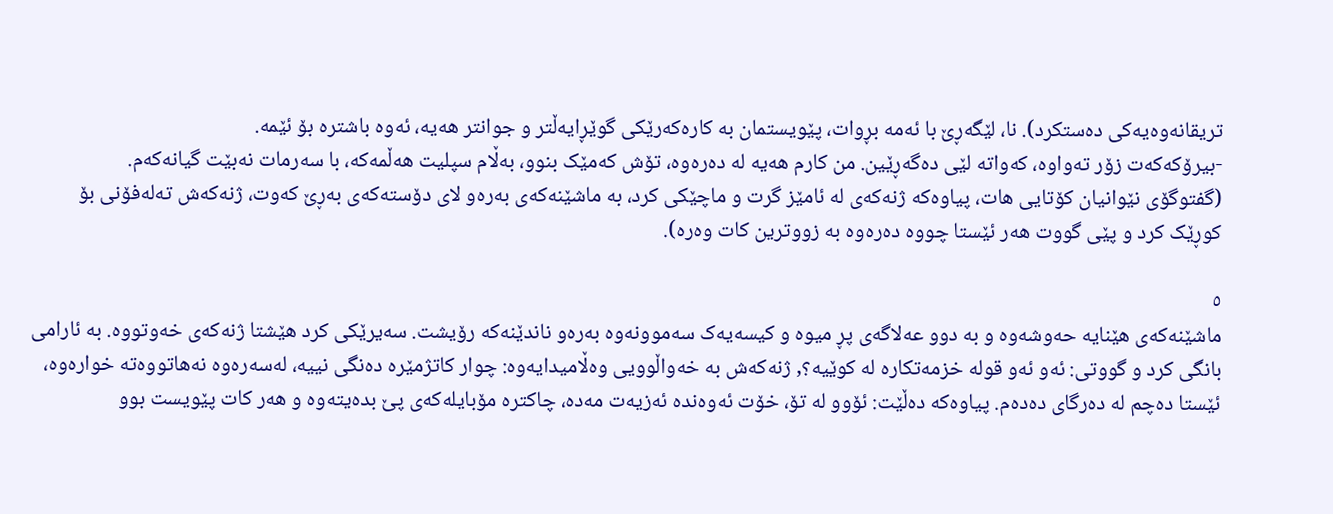تریقانەوەیەکی دەستکرد). نا، لێگەڕێ با ئەمە بڕوات، پێویستمان بە کارەکەرێکی گوێڕایەڵتر و جوانتر ھەیە، ئەوە باشترە بۆ ئێمە.
-بیرۆکەکەت زۆر تەواوە، کەواتە لێی دەگەڕێین. من کارم ھەیە لە دەرەوە، تۆش کەمێک بنوو، بەڵام سپلیت ھەڵمەکە، با سەرمات نەبێت گیانەکەم.
(گفتوگۆی نێوانیان کۆتایی ھات، پیاوەکە ژنەکەی لە ئامێز گرت و ماچێکی کرد، بە ماشێنەکەی بەرەو لای دۆستەکەی بەڕێ کەوت، ژنەکەش تەلەفۆنی بۆ کوڕێک کرد و پێی گووت ھەر ئێستا چووە دەرەوە بە زووترین کات وەرە).

٥
ماشێنەکەی ھێنایە حەوشەوە و بە دوو عەلاگەی پڕ میوە و کیسەیەک سەموونەوە بەرەو ناندێنەکە رۆیشت. سەیرێکی کرد ھێشتا ژنەکەی خەوتووە. بە ئارامی بانگی کرد و گووتی: ئەو ئەو قولە خزمەتکارە لە کوێیە؟, ژنەکەش بە خەواڵوویی وەڵامیدایەوە: چوار کاتژمێرە دەنگی نییە، لەسەرەوە نەھاتووەتە خوارەوە، ئێستا دەچم لە دەرگای دەدەم. پیاوەکە دەڵێت: ئۆوو لە تۆ، خۆت ئەوەندە ئەزیەت مەدە، چاکترە مۆبایلەکەی پێ بدەیتەوە و ھەر کات پێویست بوو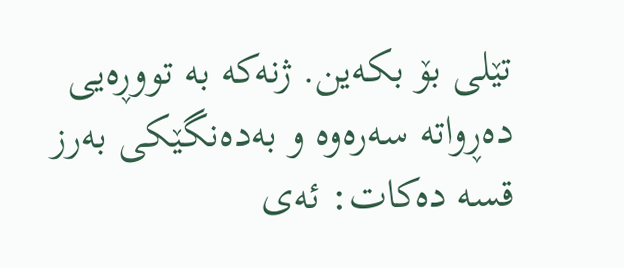تێلی بۆ بکەین. ژنەکە بە تووڕەیی دەڕواتە سەرەوە و بەدەنگێکی بەرز قسە دەکات: ئەی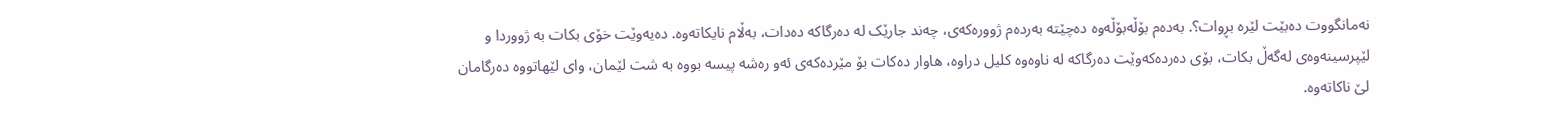نەمانگووت دەبێت لێرە بڕوات؟. بەدەم بۆڵەبۆڵەوە دەچێتە بەردەم ژوورەکەی، چەند جارێک لە دەرگاکە دەدات، بەڵام نایکاتەوە. دەیەوێت خۆی بکات بە ژووردا و لێپرسینەوەی لەگەڵ بکات، بۆی دەردەکەوێت دەرگاکە لە ناوەوە کلیل دراوە، ھاوار دەکات بۆ مێردەکەی ئەو رەشە پیسە بووە بە شت لێمان، وای لێھاتووە دەرگامان لێ ناکاتەوە.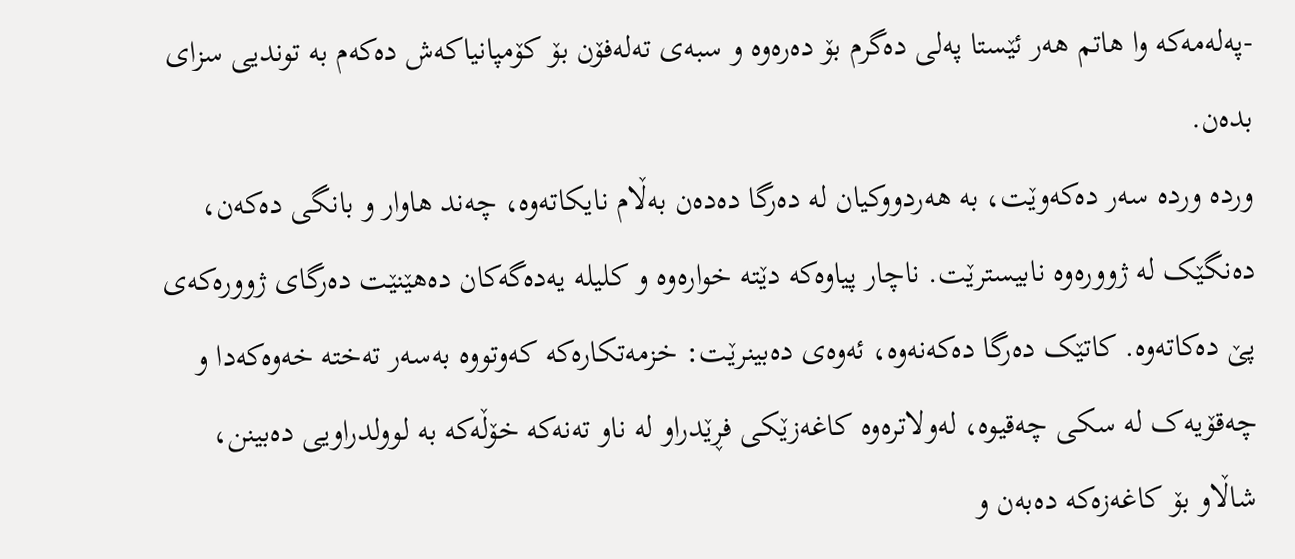-پەلەمەکە وا ھاتم ھەر ئێستا پەلی دەگرم بۆ دەرەوە و سبەی تەلەفۆن بۆ کۆمپانیاکەش دەکەم بە توندیی سزای بدەن.
وردە وردە سەر دەکەوێت، بە ھەردووکیان لە دەرگا دەدەن بەڵام نایکاتەوە، چەند ھاوار و بانگی دەکەن، دەنگێک لە ژوورەوە نابیسترێت. ناچار پیاوەکە دێتە خوارەوە و کلیلە یەدەگەکان دەھێنێت دەرگای ژوورەکەی پێ دەکاتەوە. کاتێک دەرگا دەکەنەوە، ئەوەی دەبینرێت: خزمەتکارەکە کەوتووە بەسەر تەختە خەوەکەدا و چەقۆیەک لە سکی چەقیوە، لەولاترەوە کاغەزێکی فڕێدراو لە ناو تەنەکە خۆڵەکە بە لوولدراویی دەبینن، شاڵاو بۆ کاغەزەکە دەبەن و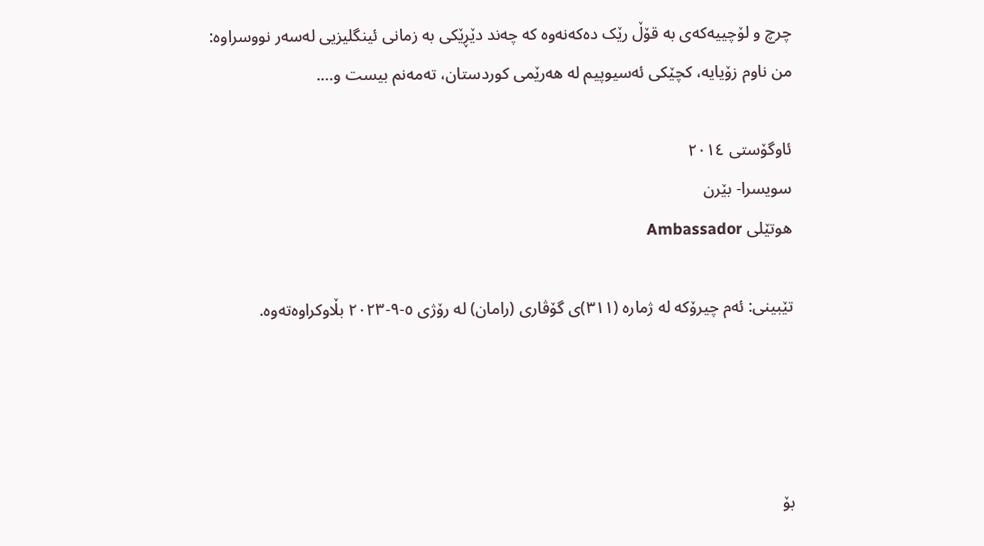چرچ و لۆچییەکەی بە قۆڵ رێک دەکەنەوە کە چەند دێڕێکی بە زمانی ئینگلیزیی لەسەر نووسراوە:
من ناوم زۆیایە، کچێکی ئەسیوپیم لە ھەرێمی کوردستان، تەمەنم بیست و….

ئاوگۆستی ٢٠١٤
سویسرا- بێرن
ھوتێلی Ambassador

تێبینی: ئەم چیرۆکە لە ژمارە (٣١١)ی گۆڤاری (رامان) لە رۆژی ٥-٩-٢٠٢٣ بڵاوکراوەتەوە.




بۆ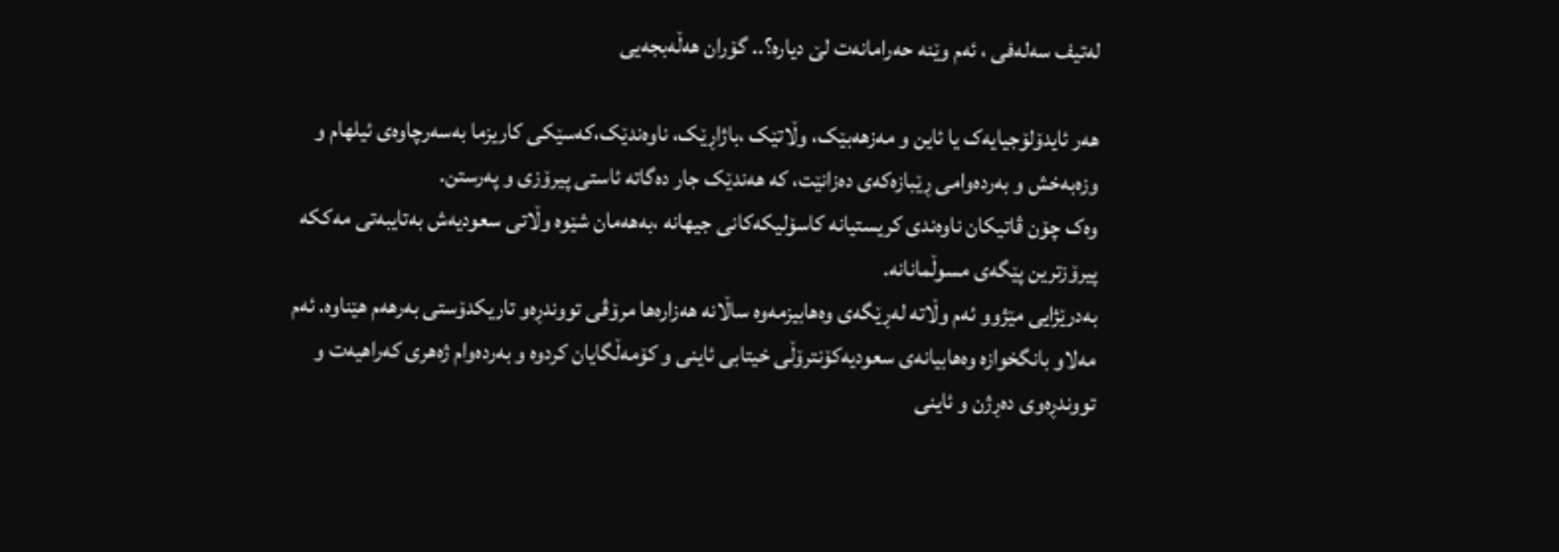لەتیف سەلەفی ، ئەم وێنە حەرامانەت لێ دیارە؟.. گۆران هەڵەبجەیی

هەر ئایدۆلۆجیایەک یا ئاین و مەزهەبێک، وڵاتێک ،باژاڕێک، ناوەندێک،کەسێکی کاریزما بەسەرچاوەی ئیلهام و وزەبەخش و بەردەوامی ڕێبازەکەی دەزانێت، کە هەندێک جار دەگاتە ئاستی پیرۆزی و پەرستن.
وەک چۆن ڤاتیکان ناوەندی کریستیانە کاسۆلیکەکانی جیهانە ،بەهەمان شێوە وڵاتی سعودیەش بەتایبەتی مەککە پیرۆزترین پێگەی مسوڵمانانە.
بەدرێژایی مێژوو ئەم وڵاتە لەڕێگەی وەهابیزمەوە ساڵانە هەزارەها مرۆڤی تووندڕەو تاریکدۆستی بەرهەم هێناوە. ئەم مەلاو بانگخوازە وەهابیانەی سعودیەکۆنترۆڵی خیتابی ئاینی و کۆمەڵگایان کردوە و بەردەوام ژەهری کەراهیەت و تووندڕەوی دەڕژن و ئاینی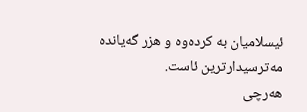ئیسلامیان بە کردەوە و هزر گەیاندە مەترسیدارترین ئاست.
هەرچی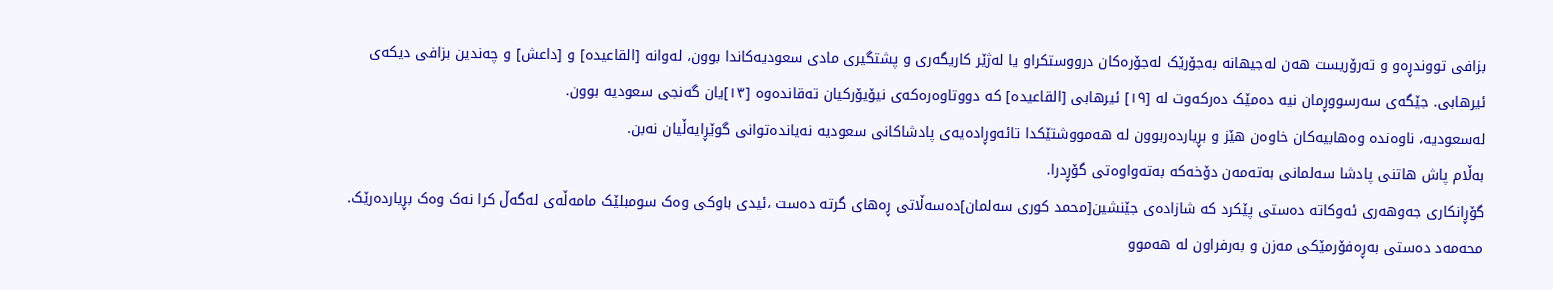بزافی تووندڕەو و تەرۆریست هەن لەجیهانە بەجۆرێک لەجۆرەکان درووستکراو یا لەژێر کاریگەری و پشتگیری مادی سعودیەکاندا بوون، لەوانە [القاعیدە] و [داعش] و چەندین بزافی دیکەی ئیرهابی. جێگەی سەرسووڕمان نیە دەمێک دەرکەوت لە [١٩] ئیرهابی [القاعیدە] کە دووتاوەرەکەی نیۆیۆرکیان تەقاندەوە [١٣]یان گەنجی سعودیە بوون.
لەسعودیە، ناوەندە وەهابیەکان خاوەن هێز و بڕیاردەربوون لە هەمووشتێکدا تائەوڕادەیەی پادشاکانی سعودیە نەیاندەتوانی گوێڕایەڵیان نەبن.
بەڵام پاش هاتنی پادشا سەلمانی بەتەمەن دۆخەکە بەتەواوەتی گۆڕدرا.
گۆڕانکاری جەوهەری ئەوکاتە دەستی پێکرد کە شازادەی جێنشین[محمد کوری سەلمان]دەسەڵاتی ڕەهای گرتە دەست ،ئیدی باوکی وەک سومبلێک مامەڵەی لەگەڵ کرا نەک وەک بڕیاردەرێک.
محەمەد دەستی بەڕەفۆرمێکی مەزن و بەرفراون لە هەموو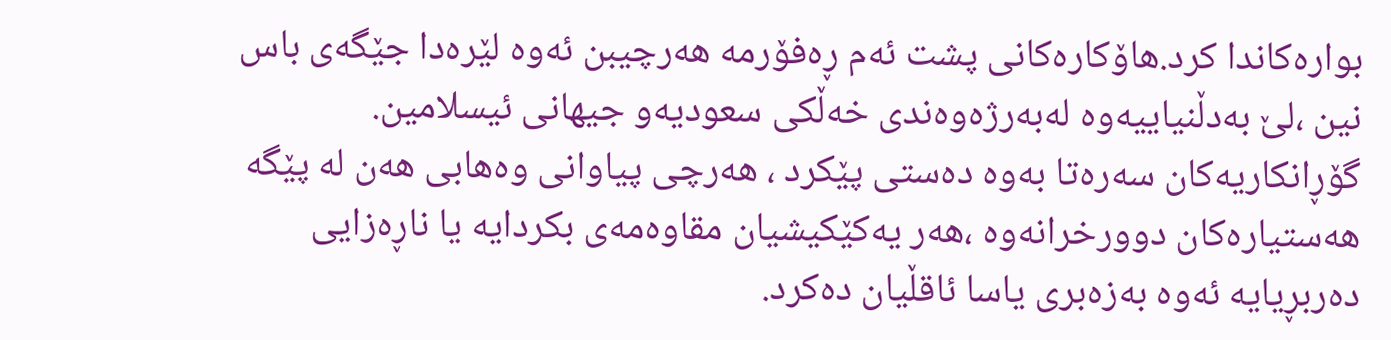بوارەکاندا کرد.هاۆکارەکانی پشت ئەم ڕەفۆرمە هەرچیبن ئەوە لێرەدا جێگەی باس نین ،لێ بەدڵنیاییەوە لەبەرژەوەندی خەڵکی سعودیەو جیهانی ئیسلامین.
گۆڕانکاریەکان سەرەتا بەوە دەستی پێکرد ، هەرچی پیاوانی وەهابی هەن لە پێگە هەستیارەکان دوورخرانەوە ،هەر یەکێکیشیان مقاوەمەی بکردایە یا ناڕەزایی دەربڕیایە ئەوە بەزەبری یاسا ئاقڵیان دەکرد.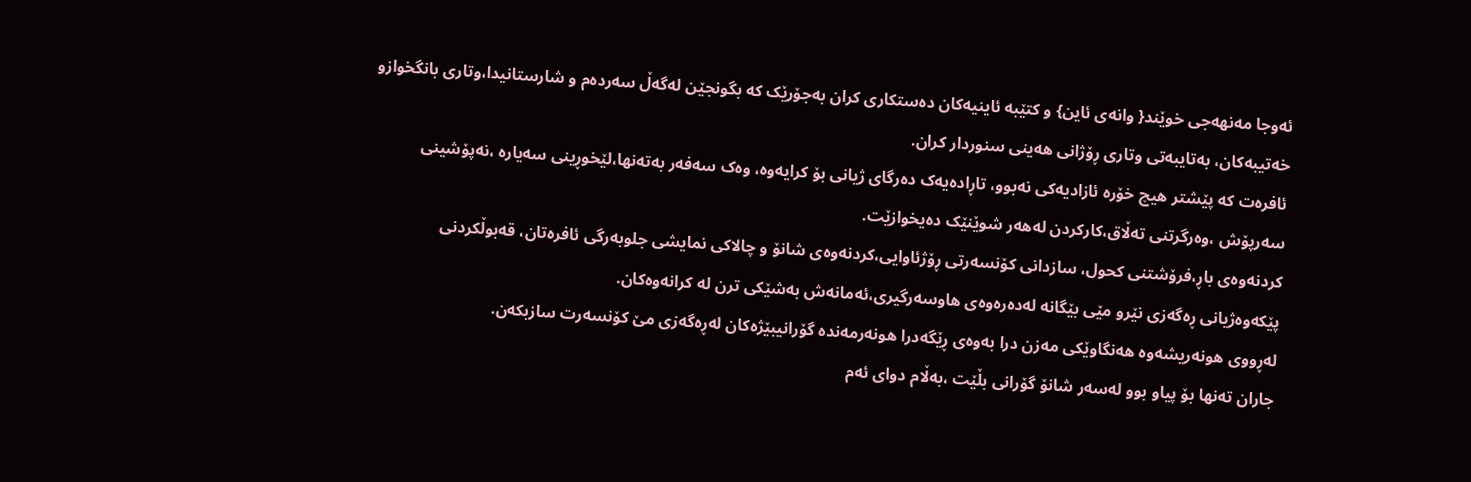ئەوجا مەنهەجی خوێند{ وانەی ئاین} و کتێبە ئاینیەکان دەستکاری کران بەجۆرێک کە بگونجێن لەگەڵ سەردەم و شارستانیدا،وتاری بانگخوازو خەتیبەکان، بەتایبەتی وتاری ڕۆژانی هەینی سنوردار کران.
ئافرەت کە پێشتر هیچ خۆرە ئازادیەکی نەبوو، تاڕادەیەک دەرگای ژیانی بۆ کرایەوە، وەک سەفەر بەتەنها،لێخوڕینی سەیارە ،نەپۆشینی سەرپۆش ،وەرگرتنی تەڵاق،کارکردن لەهەر شوێنێک دەیخوازێت.
کردنەوەی باڕ،فرۆشتنی کحول، سازدانی کۆنسەرتی ڕۆژئاوایی،کردنەوەی شانۆ و چالاکی نمایشی جلوبەرگی ئافرەتان، قەبوڵکردنی پێکەوەژیانی ڕەگەزی نێرو مێی بێگانە لەدەرەوەی هاوسەرگیری،ئەمانەش بەشێکی ترن لە کرانەوەکان.
لەڕووی هونەریشەوە هەنگاوێکی مەزن درا بەوەی ڕێگەدرا هونەرمەندە گۆرانیبێژەکان لەڕەگەزی مێ کۆنسەرت سازبکەن.
جاران تەنها بۆ پیاو بوو لەسەر شانۆ گۆرانی بڵێت ،بەڵام دوای ئەم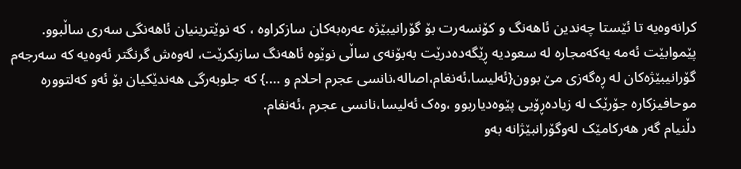کرانەوەیە تا ئێستا چەندین ئاهەنگ و کۆنسەرت بۆ گۆرانیبێژە عەرەبەکان سازکراوە ، کە نوێترینیان ئاهەنگی سەری ساڵبوو.
پێموابێت ئەمە یەکەمجارە لە سعودیە ڕێگەدەدرێت بەبۆنەی ساڵی نوێوە ئاهەنگ سازبکرێت، لەوەش گرنگتر ئەوەیە کە سەرجەم گۆرانیبێژەکان لە ڕەگەزی مێ بوون{ئەلیسا،ئەنغام،اصالە،نانسی عجرم احلام و ….} کە جلوبەرگی هەندێکیان بۆ ئەو کەلتوورە موحافیزکارە جۆرێک لە زیادەڕۆیی پێوەدیاربوو ،وەک ئەلیسا،نانسی عجرم ،ئەنغام.
دڵنیام گەر هەرکامێک لەوگۆرانبێژانە بەو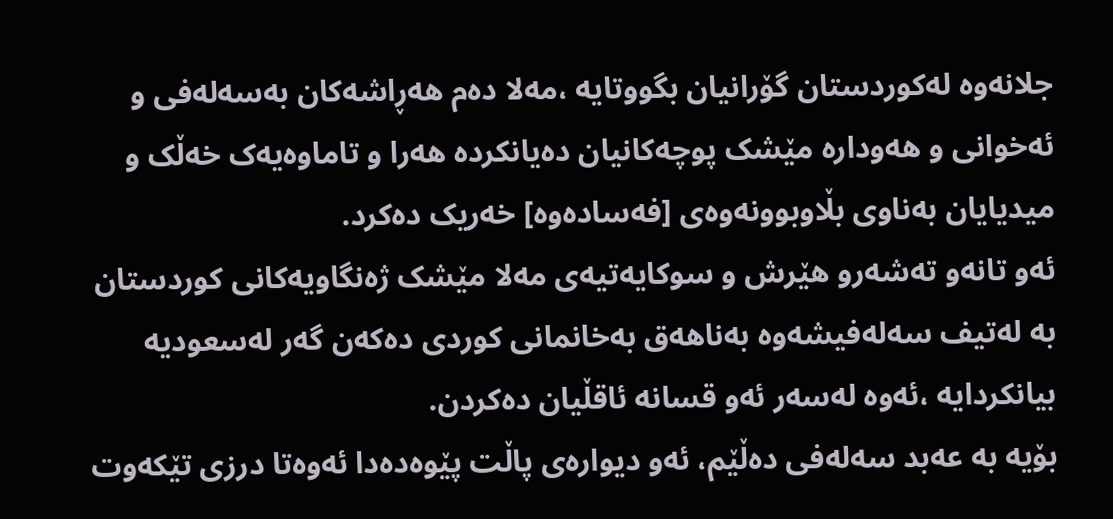جلانەوە لەکوردستان گۆرانیان بگووتایە ،مەلا دەم هەڕاشەکان بەسەلەفی و ئەخوانی و هەودارە مێشک پوچەکانیان دەیانکردە هەرا و تاماوەیەک خەڵک و میدیایان بەناوی بڵاوبوونەوەی [فەسادەوە] خەریک دەکرد.
ئەو تانەو تەشەرو هێرش و سوکایەتیەی مەلا مێشک ژەنگاویەکانی کوردستان بە لەتیف سەلەفیشەوە بەناهەق بەخانمانی کوردی دەکەن گەر لەسعودیە بیانکردایە ،ئەوە لەسەر ئەو قسانە ئاقڵیان دەکردن.
بۆیە بە عەبد سەلەفی دەڵێم، ئەو دیوارەی پاڵت پێوەدەدا ئەوەتا درزی تێکەوت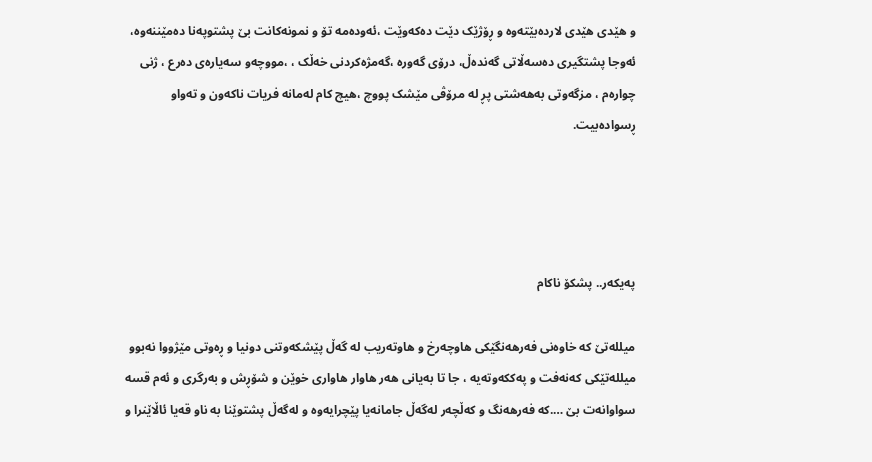و هێدی هێدی لاردەبێتەوە و ڕۆژێک دێت دەکەوێت ،ئەودەمە تۆ و نمونەکانت بێ پشتوپەنا دەمێننەوە، ئەوجا پشتگیری دەسەڵاتی گەندەڵ، درۆی گەورە ،گەمژەکردنی خەڵک ، ،مووچەو سەیارەی دەرع ، ژنی چوارەم ، مزگەوتی بەهەشتی پڕ لە مرۆڤی مێشک پووچ ،هیچ کام لەمانە فریات ناکەون و تەواو ڕسوادەبیت.




پەیکەر.. پشکۆ ناکام

میللەتێ کە خاوەنی فەرهەنگێکی هاوچەرخ و هاوتەریب لە گەڵ پێشکەوتنی دونیا و ڕەوتی مێژووا نەبوو میللەتێکی کەنەفت و پەککەوتەیە ، جا تا بەیانی هەر هاوار هاواری خوێن و شۆڕش و بەرگری و ئەم قسە سواوانەت بێ ….کە فەرهەنگ و کەڵچەر لەگەڵ جامانەیا پێچرایەوە و لەگەڵ پشتوێنا بە ناو قەیا ئاڵاێنرا و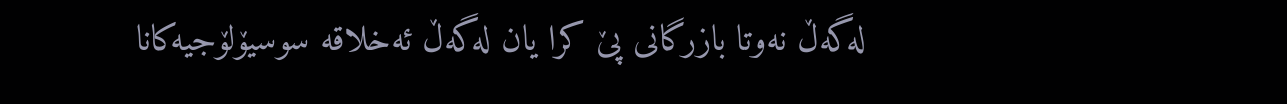لەگەڵ نەوتا بازرگانی پێ کرا یان لەگەڵ ئەخلاقە سوسیۆلۆجیەکانا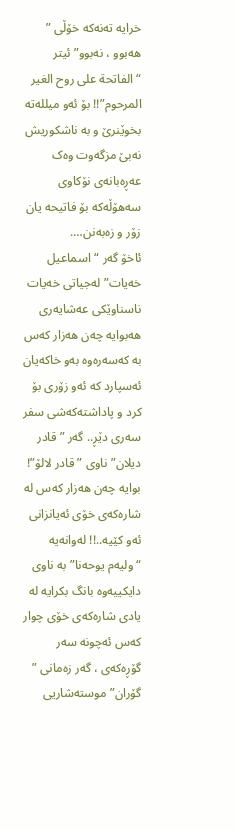خرایە تەنەکە خۆڵی ” هەبوو ، نەبوو” ئیتر “الفاتحة علی روح الغیر المرحوم”!! بۆ ئەو میللەتە بخوێنرێ و بە ناشکوریش نەبێ مزگەوت وەک عەڕەبانەی نۆکاوی سەهۆڵەکە بۆ فاتیحە یان زۆر و زەبەنن….
ئاخۆ گەر “اسماعیل خەیات” لەجیاتی خەیات ناسناوێکی عەشایەری هەبوایە چەن هەزار کەس بە کەسەرەوە بەو خاکەیان ئەسپارد کە ئەو زۆری بۆ کرد و پاداشتەکەشی سفر سەری دێڕ.. گەر ” قادر دیلان” ناوی ” قادر لالۆ”! بوایە چەن هەزار کەس لە شارەکەی خۆی ئەیانزانی ئەو کێیە..!! لەوانەیە “ولیەم یوحەنا” بە ناوی دایکییەوە بانگ بکرایە لە یادی شارەکەی خۆی چوار کەس ئەچونە سەر گۆڕەکەی ، گەر زەمانی ” گۆران” موستەشاریی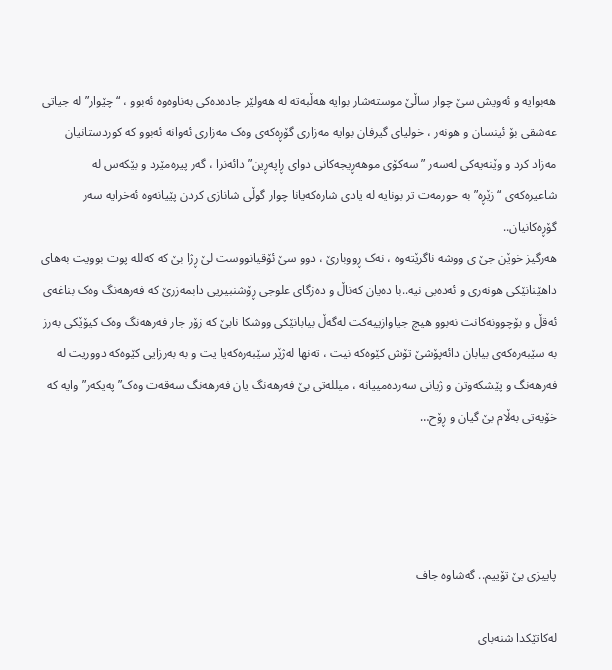هەبوایە و ئەویش سێ چوار ساڵێ موستەشار بوایە هەڵبەتە لە هەولێر جادەدەکی بەناوەوە ئەبوو ، “چێوار” لە جیاتی عەشقی بۆ ئینسان و هونەر ، خولیای گیرفان بوایە مەزاری گۆڕەکەی وەک مەزاری ئەوانە ئەبوو کە کوردستانیان مەزاد کرد و وێنەیەکی لەسەر ” سەکۆی موهەڕیجەکانی دوای ڕاپەڕین” دائەنرا ، گەر پیرەمێرد و بێکەس لە شاعیرەکەی “زێڕە” بە حورمەت تر بونایە لە یادی شارەکەیانا چوار گوڵی شانازی کردن پێیانەوە ئەخرایە سەر گۆڕەکانیان..
هەرگیز خوێن جێ ی ووشە ناگرێتەوە ، نەک ڕووبارێ ، دوو سێ ئۆقیانووست لێ ڕژا بێ کە کەللە پوت بوویت بەهای داهێنانێکی هونەری و ئەدەبی نیە..با دەیان کەناڵ و دەزگای علوجی ڕۆشنبیریی دابمەزرێ کە فەرهەنگ وەک بناغەی ئەقڵ و بۆچوونەکانت نەبوو هیچ جیاوازییەکت لەگەڵ بیابانێکی ووشکا نابێ کە زۆر جار فەرهەنگ وەک کیۆێکی بەرز بە سێبەرەکەی بیابان دائەپۆشێ تۆش کێوەکە نیت ، تەنها لەژێر سێبەرەکەیا یت و بە بەرزایی کێوەکە دووریت لە فەرهەنگ و پێشکەوتن و ژیانی سەردەمییانە ، میللەتی بێ فەرهەنگ یان فەرهەنگ سەقەت وەک” پەیکەر” وایە کە خۆیەتی بەڵام بێ گیان و ڕۆح…




پاییزی بێ تۆییم.. گەشاوە جاف

لەکاتێکدا شنەبای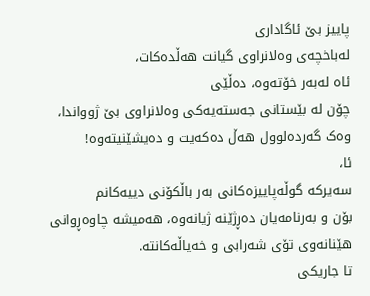پاییز بێ ئاگاداری
لەباخچەی وەلانراوی گیانت هەڵدەکات،
ئاە لەبەر خۆتەوە، دەڵێی
چۆن لە بێستانی جەستەیەکی وەلانراوی بێ ژوواندا،
وەک گەردەلوول هەڵ دەکەیت و دەیشێنیتەوە!
ئا،
سەیرکە گوڵەپاییزەکانی بەر باڵکۆنی دییەکانم
بۆن و بەرنامەیان دەڕژێنە ژیانەوە، هەمیشە چاوەڕوانی هێنانەوی تۆی شەرابی و خەیاڵەکانتە.
تا جاریکی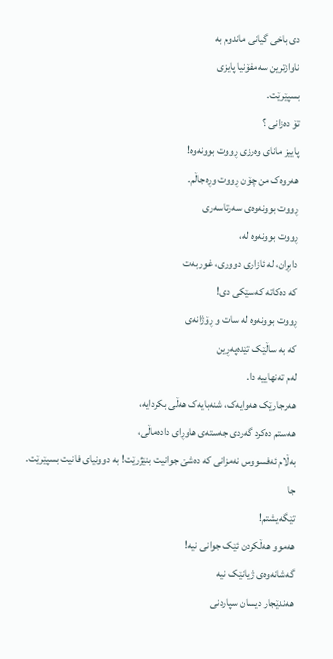دی باخی گیانی ماندوم بە
ناوازترین سەمفۆنیا پایزی
بسپێرێت.
تۆ دەزانی ؟
پاییز مانای وەرزی ڕووت بوونەوە!
هەروەک من چۆن ڕووت وڕەجاڵم.
ڕووت بوونەوەی سەرتاسەری
ڕووت بوونەوە لە،
دابڕان، لە ئازاری دووری، غوربەت
کە دەکاتە کەسێکی دی!
ڕووت بوونەوە لە سات و ڕۆژانەی
کە بە ساڵێک تێدەپەڕین
لەم تەنهاییە دا.
هەرجارێک هەوایەک، شنەبایەک هەڵی بکردایە،
هەستم دەکرد گەردی جەستەی هاوڕای دادەماڵی،
بەڵام ئەفسووس نەمزانی کە دەشێ جوانیت بنێژرێت! بە دوونیای فانیت بسپێرێت.
جا
تێگەیشتم!
هەموو هەڵکردن ئێک جوانی نیە!
گەشانەوەی ژیانێک نیە
هەندێجار دیسان سپاردنی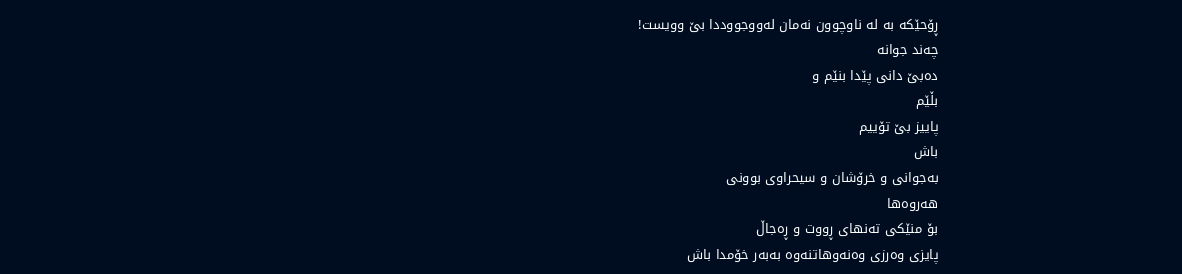ڕۆحێکە بە لە ناوچوون نەمان لەووجووددا بێ وویست!
چەند جوانە
دەبێ دانی پێدا بنێم و
بڵێم
پاییز بێ تۆییم
باش
بەجوانی و خرۆشان و سیحراوی بوونی
هەروەها
بۆ منێکی تەنهای ڕووت و ڕەجاڵ
پایزی وەرزی وەنەوهاتنەوە بەبەر خۆمدا باش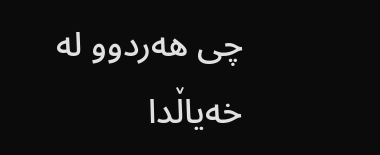چی هەردوو لە خەیاڵدا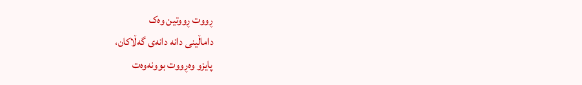ڕووت ڕووتین وەک
داماڵینی دانە دانەی گەڵاکان،
پایزو وەڕووت بوونەوەت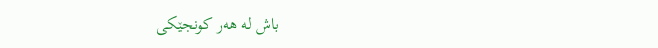باش لە هەر کونجێکی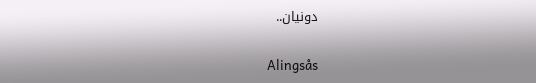دونیان..

Alingsås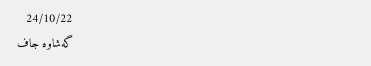24/10/22
گەشاوە جاف